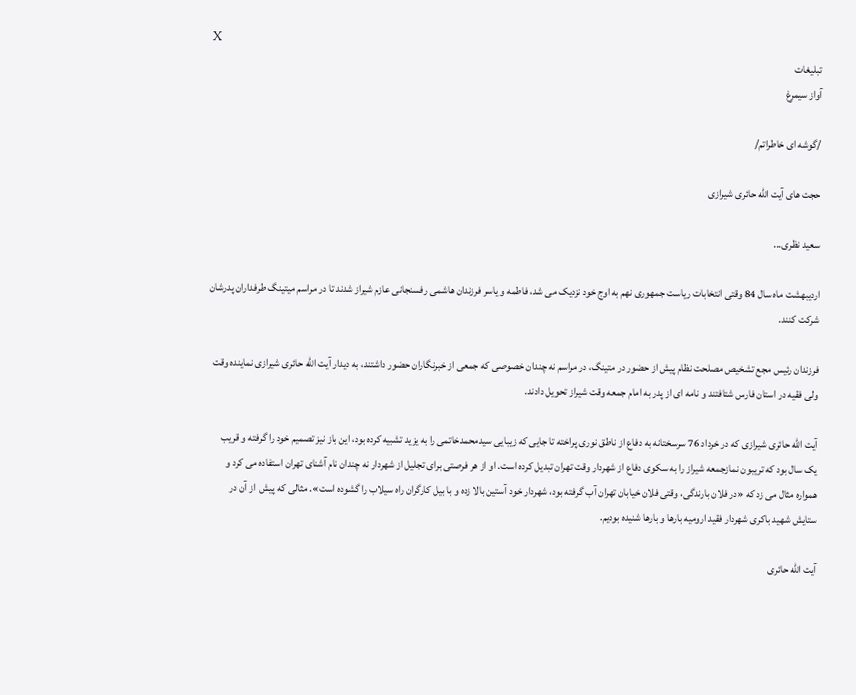X
تبلیغات
آواز سیمرغ

/گوشه ای خاطراتم/

حجت های آیت الله حائری شیرازی

سعید نظری...

اردیبهشت ماه سال 84 وقتی انتخابات ریاست جمهوری نهم به اوج خود نزدیک می شد، فاطمه و یاسر فرزندان هاشمی رفسنجانی عازم شیراز شدند تا در مراسم میتینگ طرفداران پدرشان شرکت کنند.

فرزندان رئیس مجع تشخیص مصلحت نظام پیش از حضور در متینگ، در مراسم نه چندان خصوصی که جمعی از خبرنگاران حضور داشتند، به دیدار آیت الله حائری شیرازی نماینده وقت ولی فقیه در استان فارس شتافتند و نامه ای از پدر به امام جمعه وقت شیراز تحویل دادند.

آیت الله حائری شیرازی که در خرداد 76 سرسختانه به دفاع از ناطق نوری پراخته تا جایی که زیبایی سیدمحمدخاتمی را به یزید تشبیه کرده بود، این باز نیز تصمیم خود را گرفته و قریب یک سال بود که تریبون نمازجمعه شیراز را به سکوی دفاع از شهردار وقت تهران تبدیل کرده است. او از هر فرصتی برای تجلیل از شهردار نه چندان نام آشنای تهران استفاده می کرد و همواره مثال می زد که «در فلان بارندگی، وقتی فلان خیابان تهران آب گرفته بود، شهردار خود آستین بالا زده و با بیل کارگران راه سیلاب را گشوده است». مثالی که پیش  از آن در ستایش شهید باکری شهردار فقید ارومیه بارها و بارها شنیده بودیم.

آیت الله حائری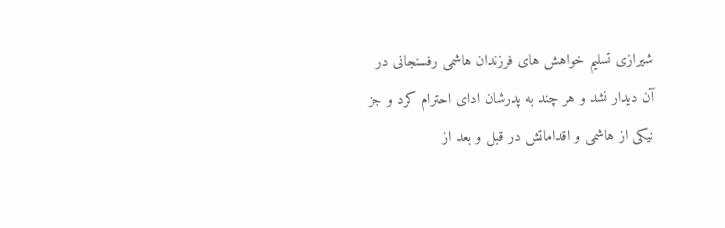شیرازی تسلیم خواهش های فرزندان هاشمی رفسنجانی در آن دیدار نشد و هر چند به پدرشان ادای احترام کرد و جز نیکی از هاشمی و اقداماتش در قبل و بعد از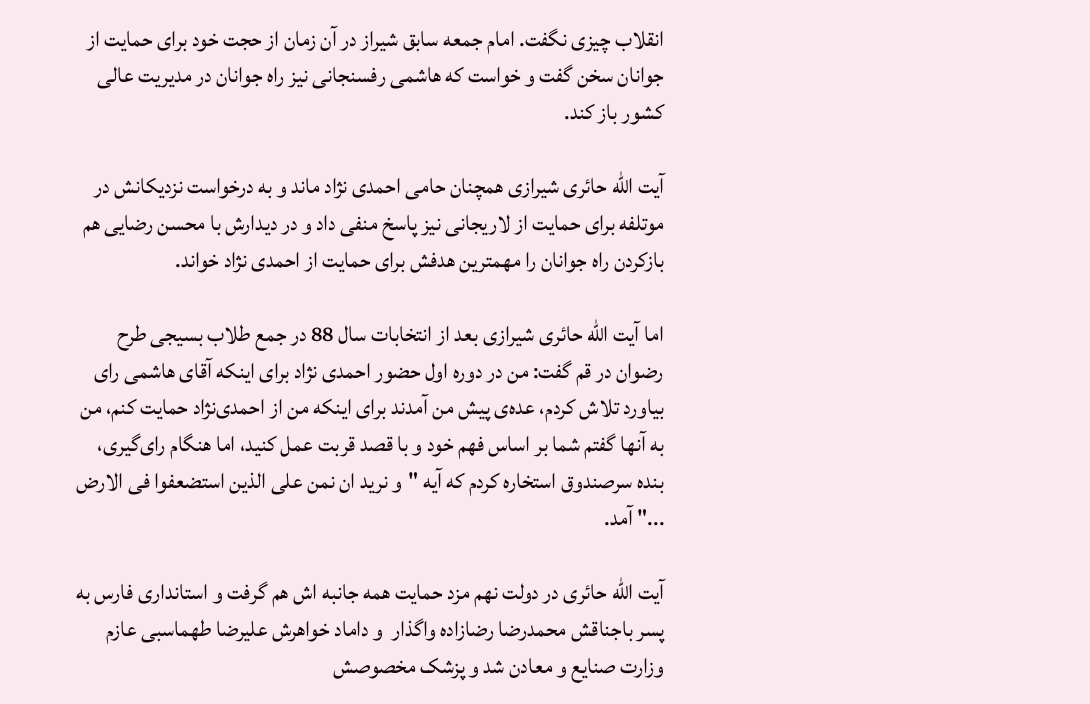انقلاب چیزی نگفت. امام جمعه سابق شیراز در آن زمان از حجت خود برای حمایت از جوانان سخن گفت و خواست که هاشمی رفسنجانی نیز راه جوانان در مدیریت عالی کشور باز کند.

آیت الله حائری شیرازی همچنان حامی احمدی نژاد ماند و به درخواست نزدیکانش در موتلفه برای حمایت از لاریجانی نیز پاسخ منفی داد و در دیدارش با محسن رضایی هم بازکردن راه جوانان را مهمترین هدفش برای حمایت از احمدی نژاد خواند.

اما آیت الله حائری شیرازی بعد از انتخابات سال 88 در جمع طلاب بسیجی طرح رضوان در قم گفت: من در دوره اول حضور احمدی نژاد برای اینکه آقای هاشمی رای بیاورد تلاش کردم، عده‌ی پیش من آمدند برای اینکه من از احمدی‌نژاد حمایت کنم، من به آنها گفتم شما بر اساس فهم خود و با قصد قربت عمل کنید، اما هنگام رای‌گیری، بنده سرصندوق استخاره کردم که آیه "و نرید ان نمن علی الذین استضعفوا فی الارض ..." آمد.

آیت الله حائری در دولت نهم مزد حمایت همه جانبه اش هم گرفت و استانداری فارس به پسر باجناقش محمدرضا رضازاده واگذار  و داماد خواهرش علیرضا طهماسبی عازم وزارت صنایع و معادن شد و پزشک مخصوصش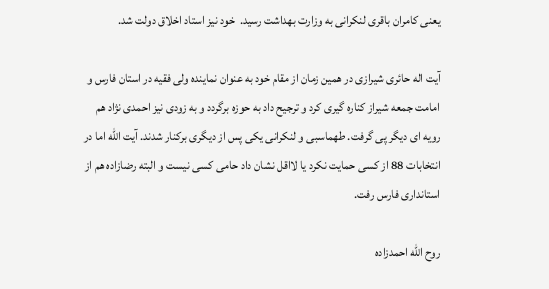یعنی کامران باقری لنکرانی به وزارت بهداشت رسید.  خود نیز استاد اخلاق دولت شد.

آیت اله حائری شیرازی در همین زمان از مقام خود به عنوان نماینده ولی فقیه در استان فارس و امامت جمعه شیراز کناره گیری کرد و ترجیح داد به حوزه برگردد و به زودی نیز احمدی نژاد هم رویه ای دیگر پی گرفت. طهماسبی و لنکرانی یکی پس از دیگری برکنار شدند. آیت الله اما در انتخابات 88 از کسی حمایت نکرد یا لااقل نشان داد حامی کسی نیست و البته رضازاده هم از استانداری فارس رفت.

روح الله احمدزاده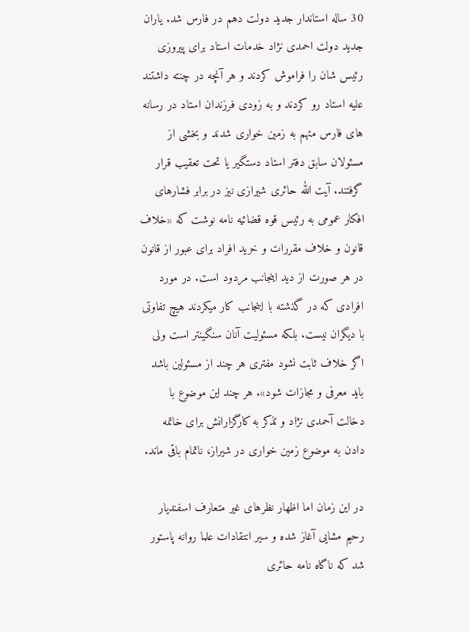30 ساله استاندار جدید دولت دهم در فارس شد. یاران جدید دولت احمدی نژاد خدمات استاد برای پیروزی رئیس شان را فراموش کردند و هر آنچه در چنته داشتند علیه استاد رو کردند و به زودی فرزندان استاد در رسانه های فارس متهم به زمین خواری شدند و بخشی از مسئولان سابق دفتر استاد دستگیر یا تحت تعقیب قرار گرفتند. آیت الله حائری شیرازی نیز در برابر فشارهای افکار عمومی به رئیس قوه قضائیه نامه نوشت که «خلاف قانون و خلاف مقررات و خرید افراد برای عبور از قانون در هر صورت از دید اینجانب مردود است. در مورد افرادی که در گذشته با اینجانب کار میکردند هیچ تفاوتی با دیگران نیست. بلکه مسئولیت آنان سنگینتر است ولی اگر خلاف ثابت نشود مفتری هر چند از مسئولین باشد باید معرفی و مجازات شود». هر چند این موضوع با دخالت آحمدی نژاد و تذکر به کارگزارانش برای خاتمه دادن به موضوع زمین خواری در شیراز، ناتمام باقی ماند.

در این زمان اما اظهار نظرهای غیر متعارف اسفندیار رحیم مشایی آغاز شده و سیر انتقادات علما روانه پاستور شد که ناگاه نامه حائری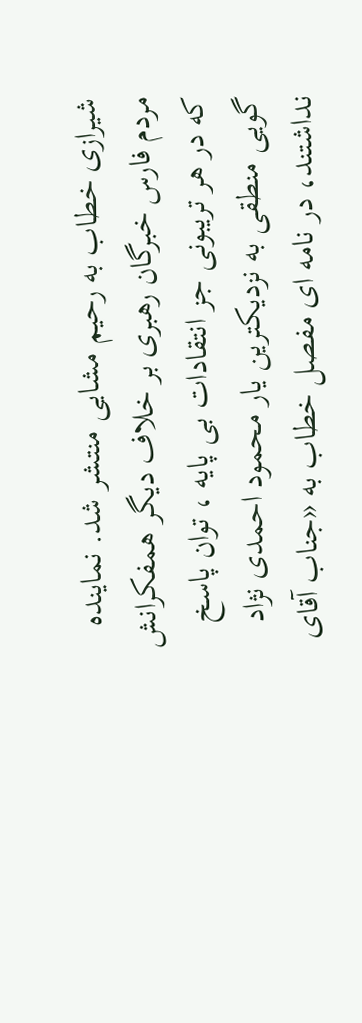شیرازی خطاب به رحیم مشایی منتشر شد. نماینده مردم فارس خبرگان رهبری بر خلاف دیگر همفکرانش که در هر تریبونی جز انتقادات بی پایه ، توان پاسخ گویی منطقی به نزدیکترین یار محمود احمدی نژاد نداشتند، در نامه ای مفصل خطاب به «جناب آقای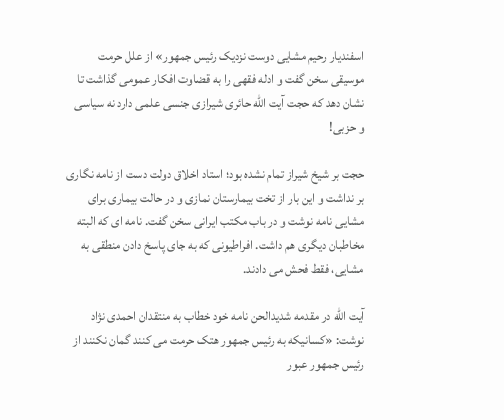اسفندیار رحیم مشایی دوست نزدیک رئیس جمهور» از علل حرمت موسیقی سخن گفت و ادله فقهی را به قضاوت افکار عمومی گذاشت تا نشان دهد که حجت آیت الله حائری شیرازی جنسی علمی دارد نه سیاسی  و حزبی!

حجت بر شیخ شیراز تمام نشده بود؛ استاد اخلاق دولت دست از نامه نگاری بر نداشت و این بار از تخت بیمارستان نمازی و در حالت بیماری برای مشایی نامه نوشت و در باب مکتب ایرانی سخن گفت. نامه ای که البته مخاطبان دیگری هم داشت. افراطیونی که به جای پاسخ دادن منطقی به مشایی، فقط فحش می دادند.

آیت الله در مقدمه شدیدالحن نامه خود خطاب به منتقدان احمدی نژاد نوشت: «کسانیکه به رئیس جمهور هتک حرمت می کنند گمان نکنند از رئیس جمهور عبور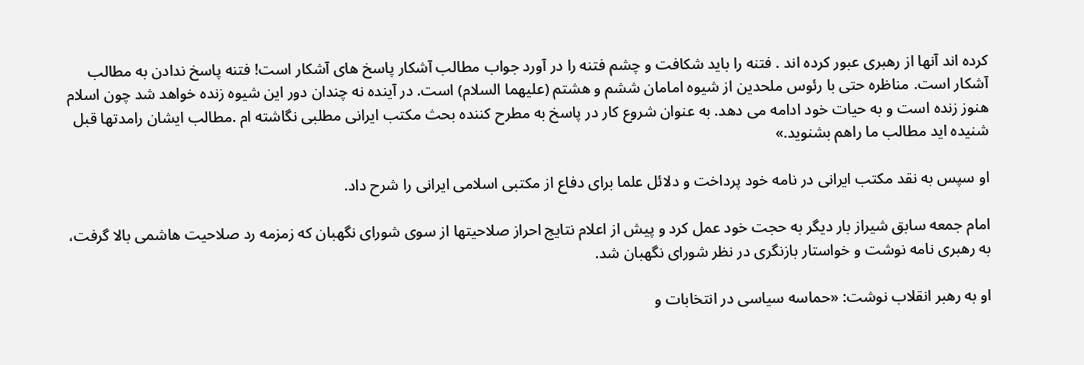کرده اند آنها از رهبری عبور کرده اند . فتنه را باید شکافت و چشم فتنه را در آورد جواب مطالب آشکار پاسخ های آشکار است! فتنه پاسخ ندادن به مطالب آشکار است. مناظره حتی با رئوس ملحدین از شیوه امامان ششم و هشتم (علیهما السلام) است. در آینده نه چندان دور این شیوه زنده خواهد شد چون اسلام هنوز زنده است و به حیات خود ادامه می دهد. به عنوان شروع کار در پاسخ به مطرح کننده بحث مکتب ایرانی مطلبی نگاشته ام .مطالب ایشان رامدتها قبل شنیده اید مطالب ما راهم بشنوید.»

او سپس به نقد مکتب ایرانی در نامه خود پرداخت و دلائل علما برای دفاع از مکتبی اسلامی ایرانی را شرح داد.

امام جمعه سابق شیراز بار دیگر به حجت خود عمل کرد و پیش از اعلام نتایج احراز صلاحیتها از سوی شورای نگهبان که زمزمه رد صلاحیت هاشمی بالا گرفت، به رهبری نامه نوشت و خواستار بازنگری در نظر شورای نگهبان شد.

او به رهبر انقلاب نوشت: «حماسه سیاسی در انتخابات و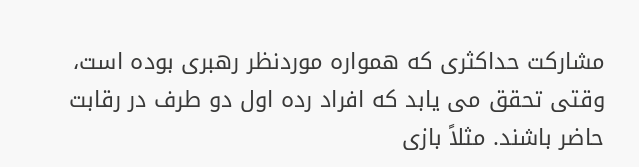مشارکت حداکثری که همواره موردنظر رهبری بوده است، وقتی تحقق می یابد که افراد رده اول دو طرف در رقابت حاضر باشند. مثلاً بازی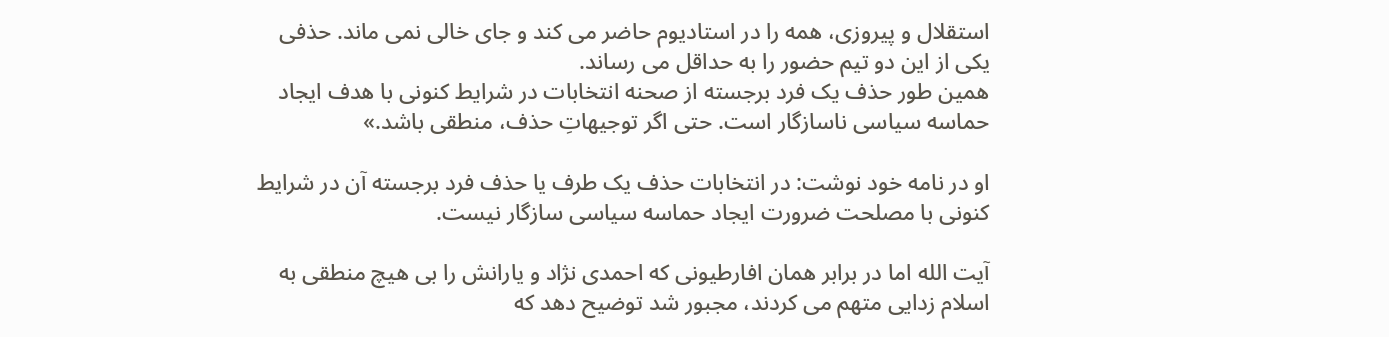استقلال و پیروزی، همه را در استادیوم حاضر می کند و جای خالی نمی ماند. حذفی یکی از این دو تیم حضور را به حداقل می رساند.
همین طور حذف یک فرد برجسته از صحنه انتخابات در شرایط کنونی با هدف ایجاد حماسه سیاسی ناسازگار است. حتی اگر توجیهاتِ حذف، منطقی باشد.»

او در نامه خود نوشت: در انتخابات حذف یک طرف یا حذف فرد برجسته آن در شرایط کنونی با مصلحت ضرورت ایجاد حماسه سیاسی سازگار نیست.

آیت الله اما در برابر همان افارطیونی که احمدی نژاد و یارانش را بی هیچ منطقی به اسلام زدایی متهم می کردند، مجبور شد توضیح دهد که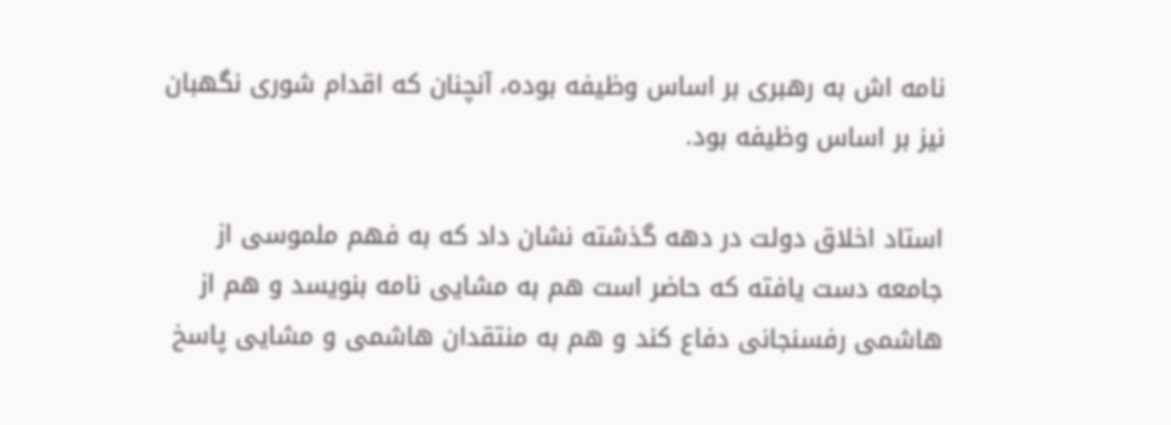نامه اش به رهبری بر اساس وظیفه بوده، آنچنان که اقدام شوری نگهبان نیز بر اساس وظیفه بود.

استاد اخلاق دولت در دهه گذشته نشان داد که به فهم ملموسی از جامعه دست یافته که حاضر است هم به مشایی نامه بنویسد و هم از هاشمی رفسنجانی دفاع کند و هم به منتقدان هاشمی و مشایی پاسخ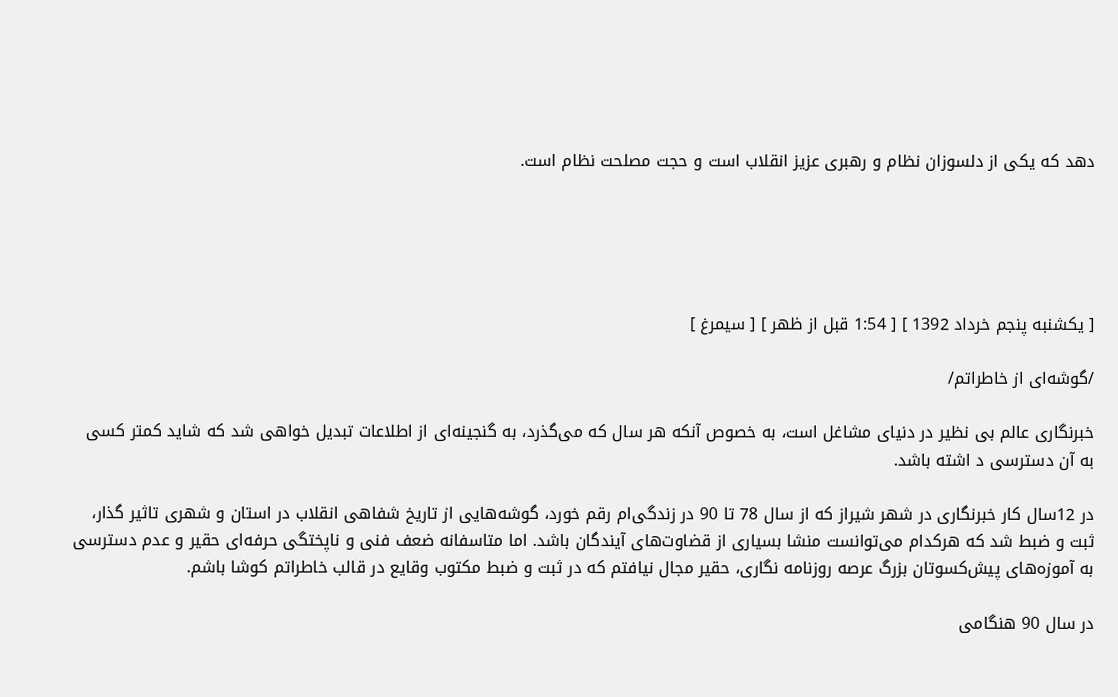دهد که یکی از دلسوزان نظام و رهبری عزیز انقلاب است و حجت مصلحت نظام است.





[ یکشنبه پنجم خرداد 1392 ] [ 1:54 قبل از ظهر ] [ سیمرغ ]

/گوشه‌ای از خاطراتم/

خبرنگاری عالم بی نظیر در دنیای مشاغل است، به خصوص آنکه هر سال که می‌گذرد، به گنجینه‌ای از اطلاعات تبدیل خواهی شد که شاید کمتر کسی به آن دسترسی د اشته باشد.

در 12سال کار خبرنگاری در شهر شیراز که از سال 78 تا 90 در زندگی‌ام رقم خورد، گوشه‌هایی از تاریخ شفاهی انقلاب در استان و شهری تاثیر گذار، ثبت و ضبط شد که هرکدام می‌توانست منشا بسیاری از قضاوت‌های آیندگان باشد. اما متاسفانه ضعف فنی و ناپختگی حرفه‌ای حقیر و عدم دسترسی به آموزه‌های پیش‌کسوتان بزرگ عرصه روزنامه نگاری، حقیر مجال نیافتم که در ثبت و ضبط مکتوب وقایع در قالب خاطراتم کوشا باشم.

در سال 90 هنگامی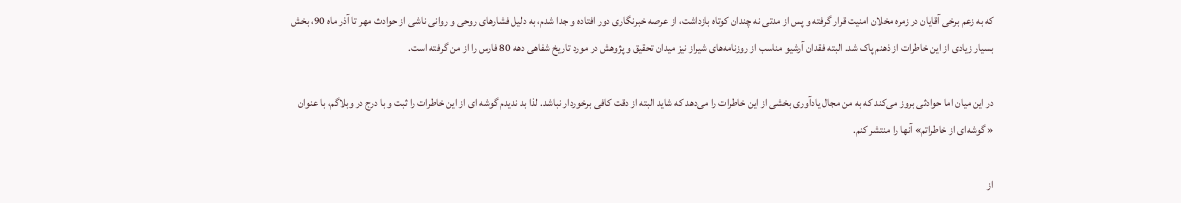که به زعم برخی آقایان در زمره مخلان امنیت قرار گرفته و پس از مدتی نه چندان کوتاه بازداشت، از عرصه خبرنگاری دور افتاده و جدا شدم، به دلیل فشارهای روحی و روانی ناشی از حوادث مهر تا آذر ماه 90، بخش بسیار زیادی از این خاطرات از ذهنم پاک شد. البته فقدان آرشیو مناسب از روزنامه‌های شیراز نیز میدان تحقیق و پژوهش در مورد تاریخ شفاهی دهه 80 فارس را از من گرفته است.

در این میان اما حوادثی بروز می‌کند که به من مجال یادآوری بخشی از این خاطرات را می‌دهد که شاید البته از دقت کافی برخوردار نباشد. لذا بد ندیدم گوشه ای از این خاطرات را ثبت و با درج در وبلاگم، با عنوان « گوشه‌ای از خاطراتم» آنها را منتشر کنم.

از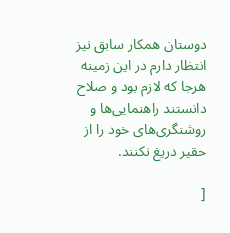دوستان همکار سابق نیز انتظار دارم در این زمینه هرجا که لازم بود و صلاح دانستند راهنمایی‌ها و روشنگری‌های خود را از حقیر دریغ نکنند.

[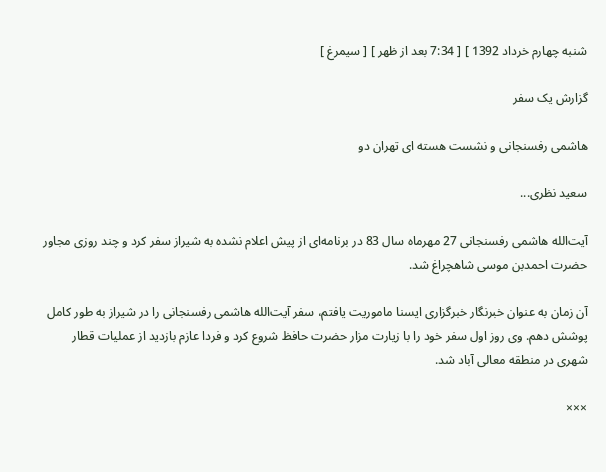شنبه چهارم خرداد 1392 ] [ 7:34 بعد از ظهر ] [ سیمرغ ]

گزارش یک سفر

هاشمی رفسنجانی و نشست هسته ای تهران دو

سعید نظری...

آیت‌الله هاشمی رفسنجانی 27 مهرماه سال 83 در برنامه‌ای از پیش اعلام نشده به شیراز سفر کرد و چند روزی مجاور حضرت احمدبن موسی شاهچراغ شد.

آن زمان به عنوان خبرنگار خبرگزاری ایسنا ماموریت یافتم، سفر آیت‌الله هاشمی رفسنجانی را در شیراز به طور کامل پوشش دهم. وی روز اول سفر خود را با زیارت مزار حضرت حافظ شروع کرد و فردا عازم بازدید از عملیات قطار شهری در منطقه معالی آباد شد.

×××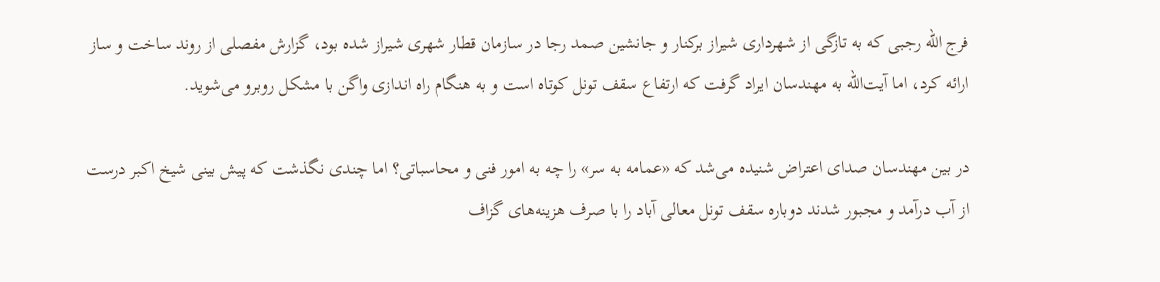فرج الله رجبی که به تازگی از شهرداری شیراز برکنار و جانشین صمد رجا در سازمان قطار شهری شیراز شده بود، گزارش مفصلی از روند ساخت و ساز ارائه کرد، اما آیت‌الله به مهندسان ایراد گرفت که ارتفاع سقف تونل کوتاه است و به هنگام راه اندازی واگن با مشکل روبرو می‌شوید.

در بین مهندسان صدای اعتراض شنیده می‌شد که «عمامه به سر» را چه به امور فنی و محاسباتی؟ اما چندی نگذشت که پیش بینی شیخ اکبر درست از آب درآمد و مجبور شدند دوباره سقف تونل معالی آباد را با صرف هزینه‌های گزاف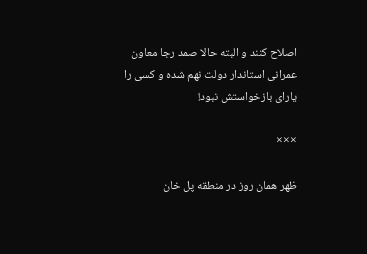اصلاح کنند و البته حالا صمد رجا معاون عمرانی استاندار دولت نهم شده و کسی را یارای بازخواستش نبود!

×××

ظهر همان روز در منطقه پل خان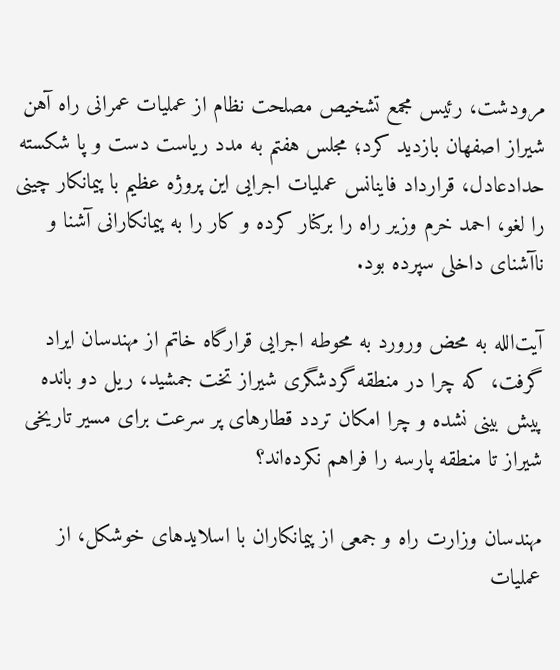مرودشت، رئیس مجمع تشخیص مصلحت نظام از عملیات عمرانی راه آهن شیراز اصفهان بازدید کرد؛ مجلس هفتم به مدد ریاست دست و پا شکسته حدادعادل، قرارداد فاینانس عملیات اجرایی این پروژه عظیم با پیمانکار چینی را لغو، احمد خرم وزیر راه را برکنار کرده و کار را به پیمانکارانی آشنا و ناآشنای داخلی سپرده بود.

آیت‌الله به محض ورورد به محوطه اجرایی قرارگاه خاتم از مهندسان ایراد گرفت، که چرا در منطقه گردشگری شیراز تخت جمشید، ریل دو بانده پیش بینی نشده و چرا امکان تردد قطارهای پر سرعت برای مسیر تاریخی شیراز تا منطقه پارسه را فراهم نکرده‌اند؟

مهندسان وزارت راه و جمعی از پیمانکاران با اسلایدهای خوشکل، از عملیات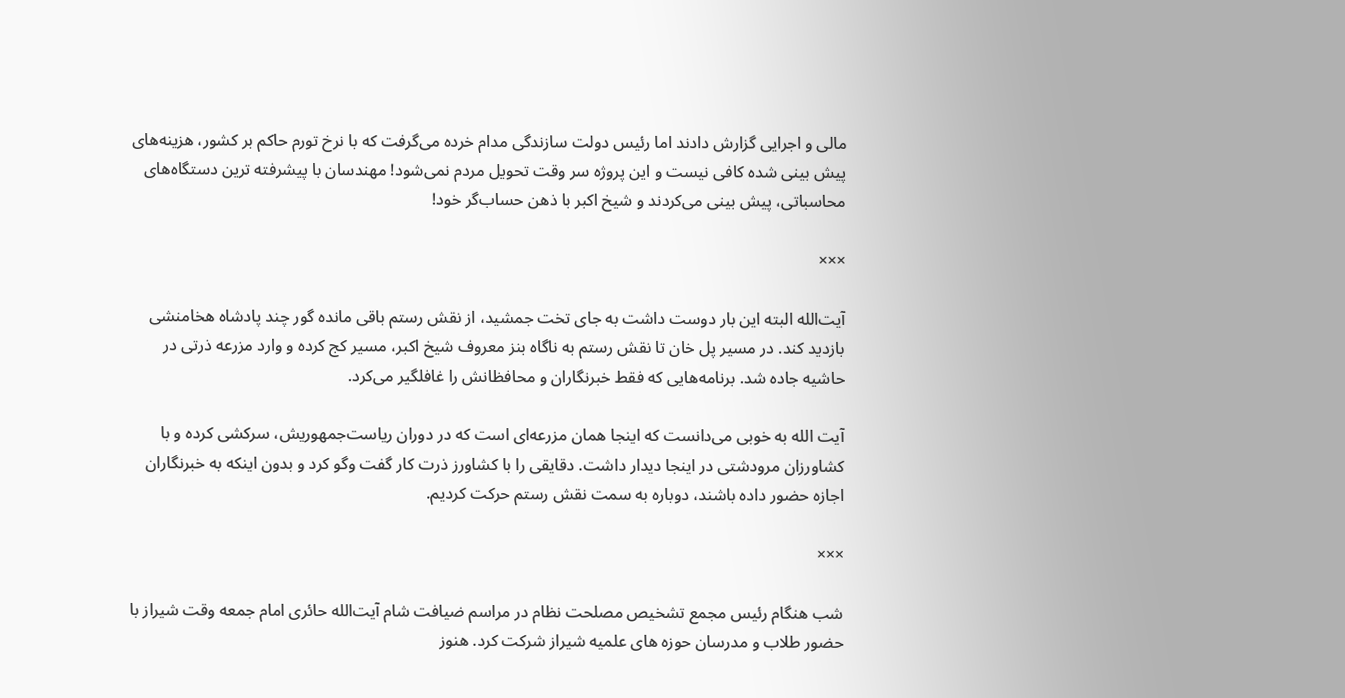مالی و اجرایی گزارش دادند اما رئیس دولت سازندگی مدام خرده می‌گرفت که با نرخ تورم حاکم بر کشور، هزینه‌های پیش بینی شده کافی نیست و این پروژه سر وقت تحویل مردم نمی‌شود‍‍! مهندسان با پیشرفته ترین دستگاه‌های محاسباتی، پیش بینی می‌کردند و شیخ اکبر با ذهن حساب‌گر خود!

×××

آیت‌الله البته این بار دوست داشت به جای تخت جمشید، از نقش رستم باقی مانده گور چند پادشاه هخامنشی بازدید کند. در مسیر پل خان تا نقش رستم به ناگاه بنز معروف شیخ اکبر، مسیر کج کرده و وارد مزرعه ذرتی در حاشیه جاده شد. برنامه‌هایی که فقط خبرنگاران و محافظانش را غافلگیر می‌کرد.

آیت الله به خوبی می‌دانست که اینجا همان مزرعه‌ای است که در دوران ریاست‌جمهوریش، سرکشی کرده و با کشاورزان مرودشتی در اینجا دیدار داشت. دقایقی را با کشاورز ذرت کار گفت وگو کرد و بدون اینکه به خبرنگاران اجازه حضور داده باشند، دوباره به سمت نقش رستم حرکت کردیم.

×××

شب هنگام رئیس مجمع تشخیص مصلحت نظام در مراسم ضیافت شام آیت‌الله حائری امام جمعه وقت شیراز با حضور طلاب و مدرسان حوزه های علمیه شیراز شرکت کرد. هنوز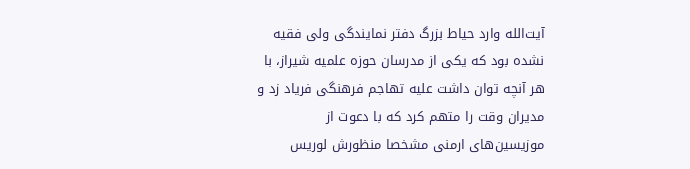آیت‌الله وارد حیاط بزرگ دفتر نمایندگی ولی فقیه نشده بود که یکی از مدرسان حوزه علمیه شیراز، با هر آنچه توان داشت علیه تهاجم فرهنگی فریاد زد و مدیران وقت را متهم کرد که با دعوت از موزیسین‌های ارمنی مشخصا منظورش لوریس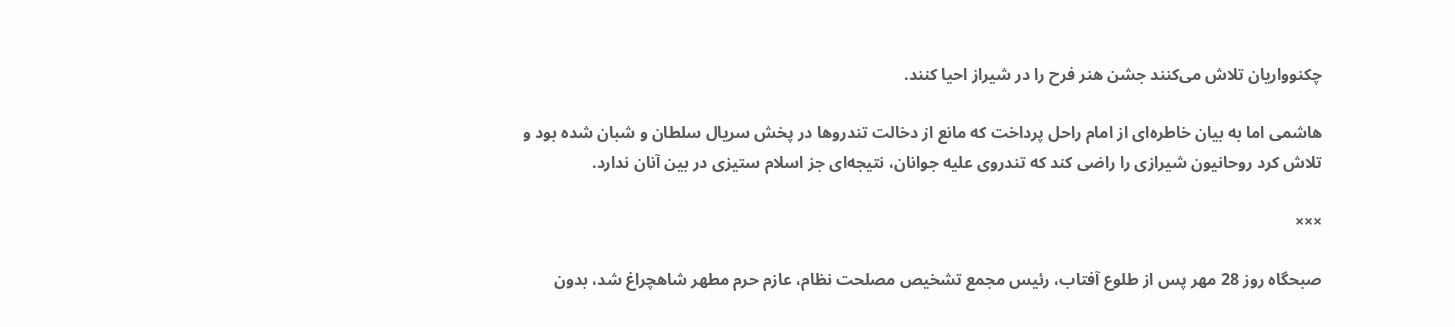چکنوواریان تلاش می‌کنند جشن هنر فرح را در شیراز احیا کنند.

هاشمی اما به بیان خاطره‌ای از امام راحل پرداخت که مانع از دخالت تندروها در پخش سریال سلطان و شبان شده بود و تلاش کرد روحانیون شیرازی را راضی کند که تندروی علیه جوانان، نتیجه‌ای جز اسلام ستیزی در بین آنان ندارد.

×××

صبحگاه روز 28 مهر پس از طلوع آفتاب، رئیس مجمع تشخیص مصلحت نظام، عازم حرم مطهر شاهچراغ شد، بدون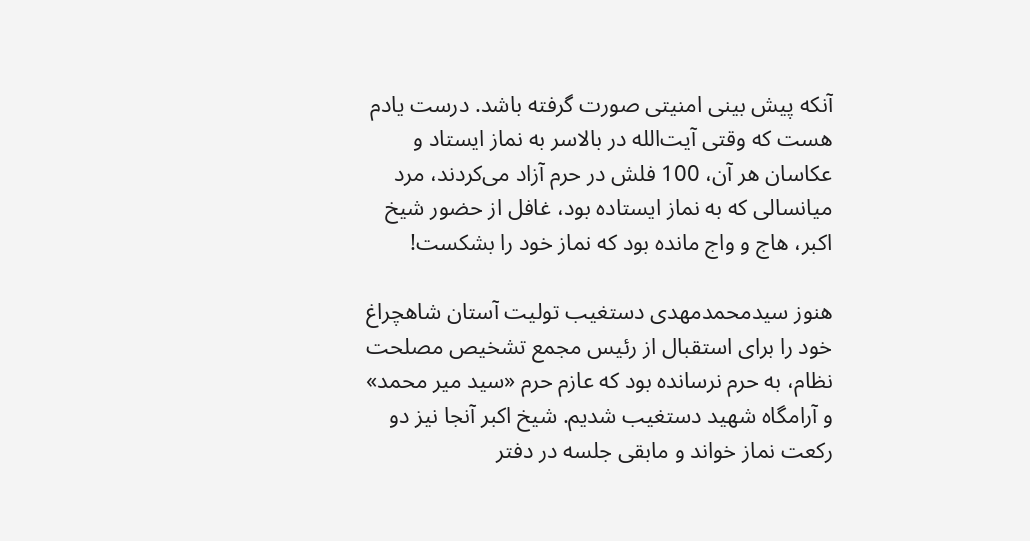آنکه پیش بینی امنیتی صورت گرفته باشد. درست یادم هست که وقتی آیت‌الله در بالاسر به نماز ایستاد و عکاسان هر آن، 100 فلش در حرم آزاد می‌کردند، مرد میانسالی که به نماز ایستاده بود، غافل از حضور شیخ اکبر، هاج و واج مانده بود که نماز خود را بشکست!

هنوز سیدمحمدمهدی دستغیب تولیت آستان شاهچراغ خود را برای استقبال از رئیس مجمع تشخیص مصلحت نظام، به حرم نرسانده بود که عازم حرم «سید میر محمد» و آرامگاه شهید دستغیب شدیم. شیخ اکبر آنجا نیز دو رکعت نماز خواند و مابقی جلسه در دفتر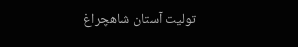تولیت آستان شاهچراغ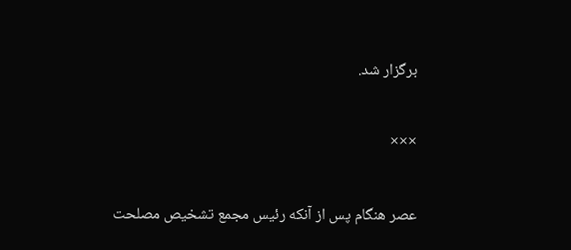برگزار شد.

×××

عصر هنگام پس از آنکه رئیس مجمع تشخیص مصلحت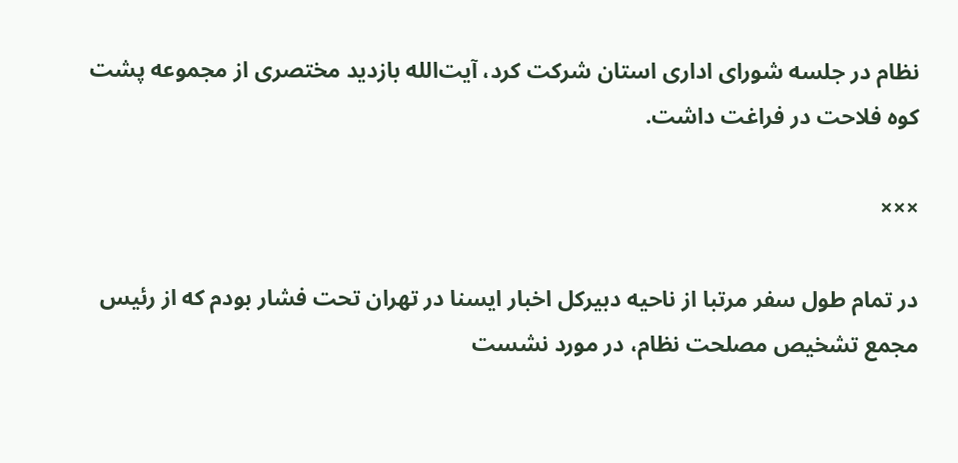نظام در جلسه شورای اداری استان شرکت کرد، آیت‌الله بازدید مختصری از مجموعه پشت کوه فلاحت در فراغت داشت.

×××

در تمام طول سفر مرتبا از ناحیه دبیرکل اخبار ایسنا در تهران تحت فشار بودم که از رئیس مجمع تشخیص مصلحت نظام، در مورد نشست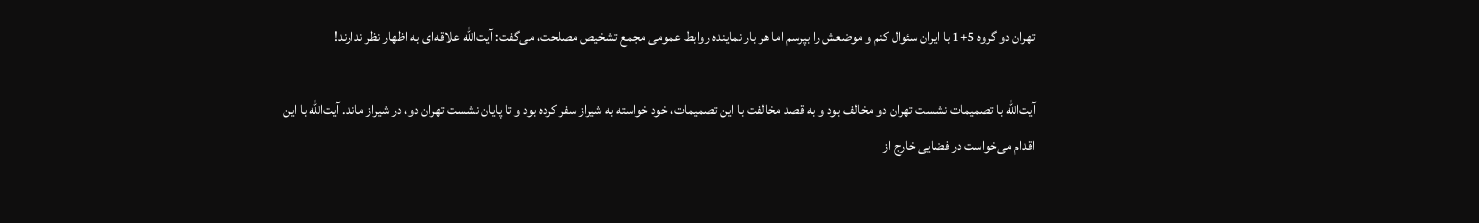تهران دو گروه 5+1 با ایران سئوال کنم و موضعش را بپرسم اما هر بار نماینده روابط عمومی مجمع تشخیص مصلحت، می‌گفت: آیت‌الله علاقه‌ای به اظهار نظر ندارند‍!

آیت‌الله با تصمیمات نشست تهران دو مخالف بود و به قصد مخالفت با این تصمیمات، خود خواسته به شیراز سفر کرده بود و تا پایان نشست تهران دو، در شیراز ماند. آیت‌الله با این اقدام می‌خواست در فضایی خارج از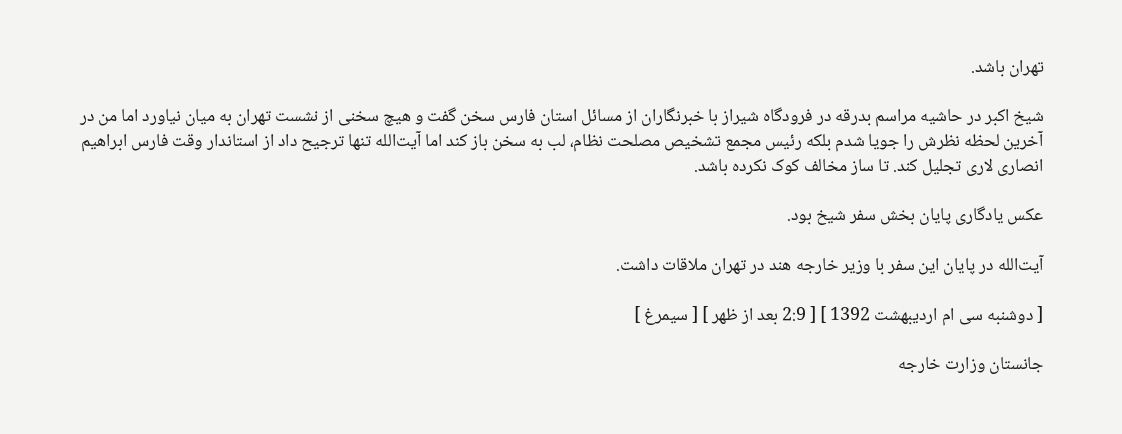تهران باشد.

شیخ اکبر در حاشیه مراسم بدرقه در فرودگاه شیراز با خبرنگاران از مسائل استان فارس سخن گفت و هیچ سخنی از نشست تهران به میان نیاورد اما من در آخرین لحظه‌ نظرش را جویا شدم بلکه رئیس مجمع تشخیص مصلحت نظام، لب به سخن باز کند اما آیت‌الله تنها ترجیح داد از استاندار وقت فارس ابراهیم انصاری لاری تجلیل کند. تا ساز مخالف کوک نکرده باشد.

عکس یادگاری پایان بخش سفر شیخ بود.

آیت‌الله در پایان این سفر با وزیر خارجه هند در تهران ملاقات داشت.

[ دوشنبه سی ام اردیبهشت 1392 ] [ 2:9 بعد از ظهر ] [ سیمرغ ]

جانستان وزارت خارجه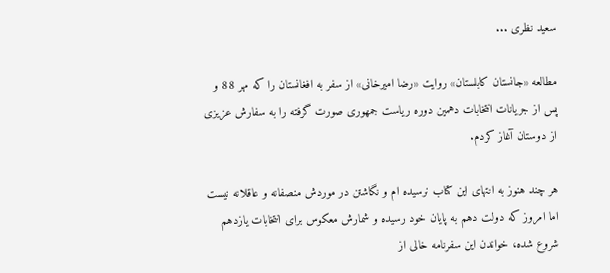سعید نظری ...

مطالعه «جانستان کابلستان» روایت «رضا امیرخانی» از سفر به افغانستان را که مهر 88 و پس از جریانات انتخابات دهمین دوره ریاست جمهوری صورت گرفته را به سفارش عزیزی از دوستان آغاز کردم.

هر چند هنوز به انتهای این کتاب نرسیده ام و نگاشتن در موردش منصفانه و عاقلانه نیست اما امروز که دولت دهم به پایان خود رسیده و شمارش معکوس برای انتخابات یازدهم شروع شده، خواندن این سفرنامه خالی از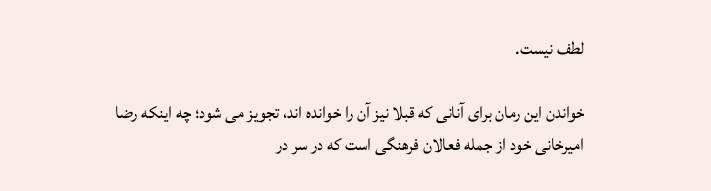لطف نیست.

خواندن این رمان برای آنانی که قبلا نیز آن را خوانده اند، تجویز می شود؛ چه اینکه رضا امیرخانی خود از جمله فعالان فرهنگی است که در سر در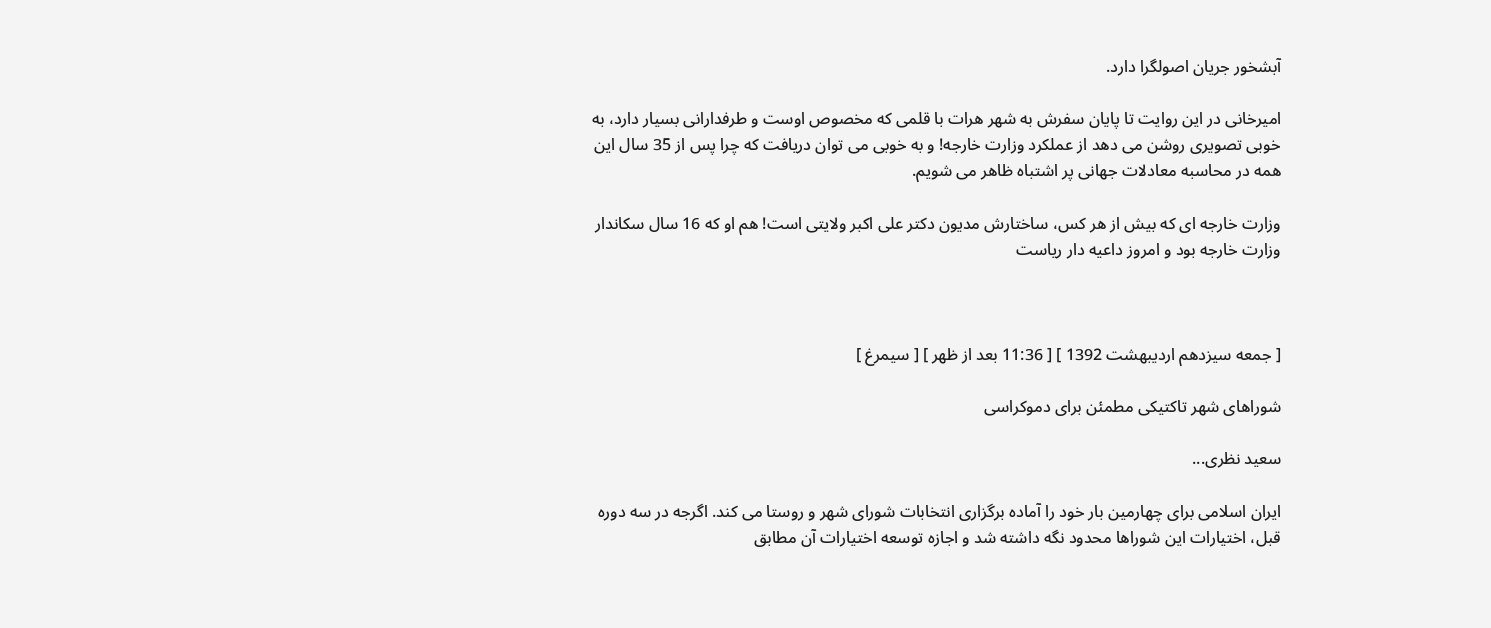آبشخور جریان اصولگرا دارد.

امیرخانی در این روایت تا پایان سفرش به شهر هرات با قلمی که مخصوص اوست و طرفدارانی بسیار دارد، به خوبی تصویری روشن می دهد از عملکرد وزارت خارجه! و به خوبی می توان دریافت که چرا پس از 35 سال این همه در محاسبه معادلات جهانی پر اشتباه ظاهر می شویم.

وزارت خارجه ای که بیش از هر کس، ساختارش مدیون دکتر علی اکبر ولایتی است! هم او که 16 سال سکاندار وزارت خارجه بود و امروز داعیه دار ریاست



[ جمعه سیزدهم اردیبهشت 1392 ] [ 11:36 بعد از ظهر ] [ سیمرغ ]

شوراهای شهر تاکتیکی مطمئن برای دموکراسی

سعید نظری...

ایران اسلامی برای چهارمین بار خود را آماده برگزاری انتخابات شورای شهر و روستا می کند. اگرجه در سه دوره قبل، اختیارات این شوراها محدود نگه داشته شد و اجازه توسعه اختیارات آن مطابق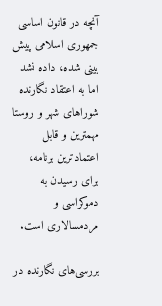آنچه در قانون اساسی جمهوری اسلامی پیش بینی شده، داده نشد اما به اعتقاد نگارنده شوراهای شهر و روستا مهمترین و قابل اعتمادترین برنامه، برای رسیدن به دموکراسی و مردمسالاری است.

بررسی‌های نگارنده در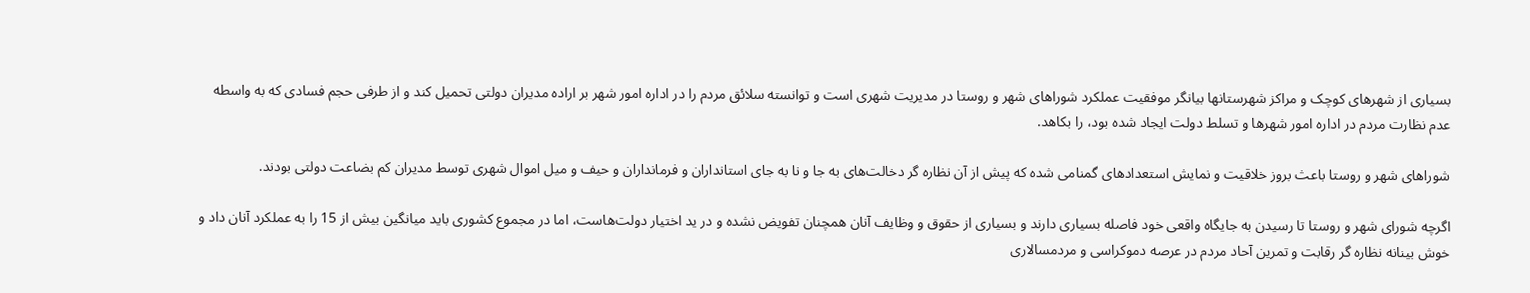بسیاری از شهرهای کوچک و مراکز شهرستانها بیانگر موفقیت عملکرد شوراهای شهر و روستا در مدیریت شهری است و توانسته سلائق مردم را در اداره امور شهر بر اراده مدیران دولتی تحمیل کند و از طرفی حجم فسادی که به واسطه عدم نظارت مردم در اداره امور شهرها و تسلط دولت ایجاد شده بود، را بکاهد.

شوراهای شهر و روستا باعث بروز خلاقیت و نمایش استعدادهای گمنامی شده که پیش از آن نظاره گر دخالت‌های به جا و نا به جای استانداران و فرمانداران و حیف و میل اموال شهری توسط مدیران کم بضاعت دولتی بودند.

اگرچه شورای شهر و روستا تا رسیدن به جایگاه واقعی خود فاصله بسیاری دارند و بسیاری از حقوق و وظایف آنان همچنان تفویض نشده و در ید اختیار دولت‌هاست، اما در مجموع کشوری باید میانگین بیش از 15 را به عملکرد آنان داد و خوش بینانه نظاره گر رقابت و تمرین آحاد مردم در عرصه دموکراسی و مردمسالاری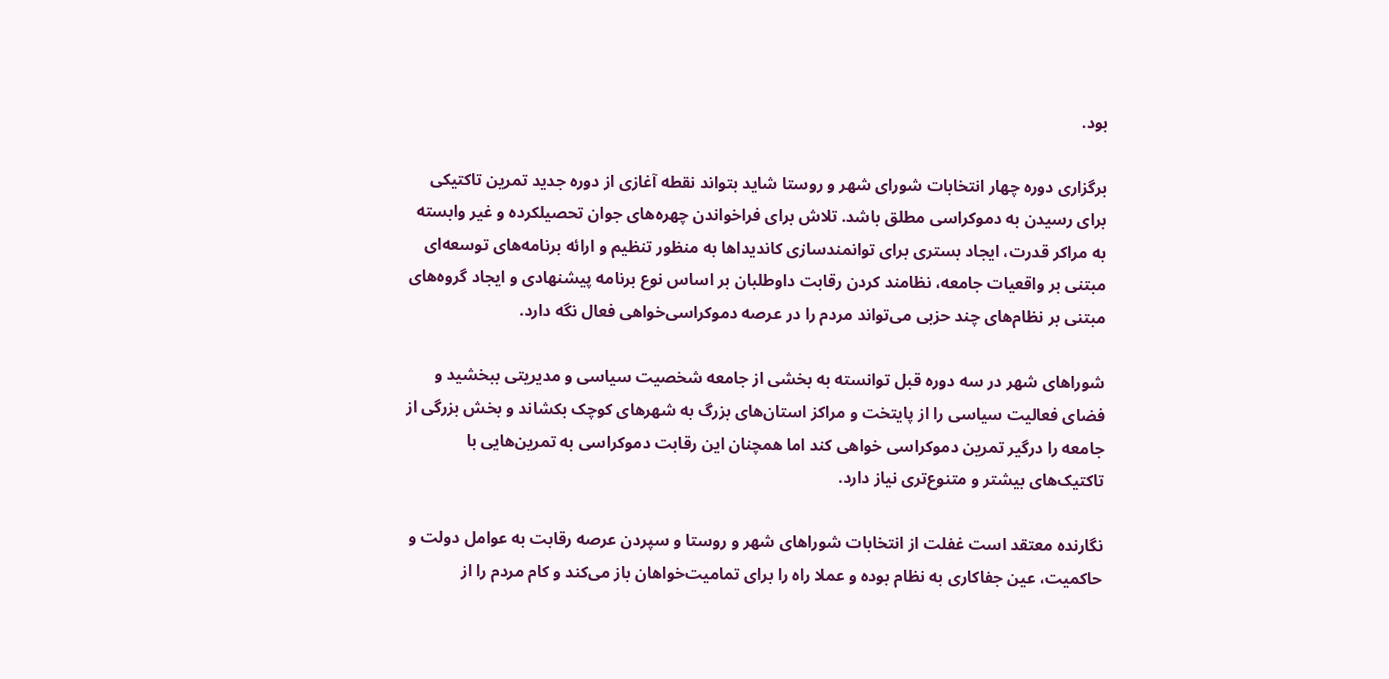بود.

برگزاری دوره چهار انتخابات شورای شهر و روستا شاید بتواند نقطه آغازی از دوره جدید تمرین تاکتیکی برای رسیدن به دموکراسی مطلق باشد. تلاش برای فراخواندن چهره‌های جوان تحصیلکرده و غیر وابسته به مراکر قدرت، ایجاد بستری برای توانمندسازی کاندیداها به منظور تنظیم و ارائه برنامه‌های توسعه‌ای مبتنی بر واقعیات جامعه، نظامند کردن رقابت داوطلبان بر اساس نوع برنامه پیشنهادی و ایجاد گروه‌های مبتنی بر نظام‌های چند حزبی می‌تواند مردم را در عرصه دموکراسی‌خواهی فعال نگه دارد.

شوراهای شهر در سه دوره قبل توانسته به بخشی از جامعه شخصیت سیاسی و مدیریتی ببخشید و فضای فعالیت سیاسی را از پایتخت و مراکز استان‌های بزرگ به شهرهای کوچک بکشاند و بخش بزرگی از جامعه را درگیر تمرین دموکراسی خواهی کند اما همچنان این رقابت دموکراسی به تمرین‌هایی با تاکتیک‌های بیشتر و متنوع‌تری نیاز دارد.

نگارنده معتقد است غفلت از انتخابات شوراهای شهر و روستا و سپردن عرصه رقابت به عوامل دولت و حاکمیت، عین جفاکاری به نظام بوده و عملا راه را برای تمامیت‌خواهان باز می‌کند و کام مردم را از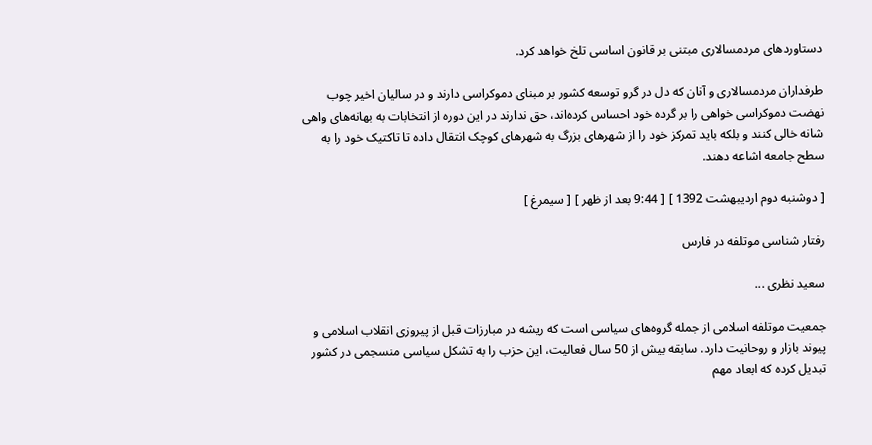دستاوردهای مردمسالاری مبتنی بر قانون اساسی تلخ خواهد کرد.

طرفداران مردمسالاری و آنان که دل در گرو توسعه کشور بر مبنای دموکراسی دارند و در سالیان اخیر چوب نهضت دموکراسی خواهی را بر گرده خود احساس کرده‌اند، حق ندارند در این دوره از انتخابات به بهانه‌های واهی شانه خالی کنند و بلکه باید تمرکز خود را از شهرهای بزرگ به شهرهای کوچک انتقال داده تا تاکتیک خود را به سطح جامعه اشاعه دهند.

[ دوشنبه دوم اردیبهشت 1392 ] [ 9:44 بعد از ظهر ] [ سیمرغ ]

رفتار شناسی موتلفه در فارس

سعید نظری ...

جمعیت موتلفه اسلامی از جمله گروه‌های سیاسی است که ریشه در مبارزات قبل از پیروزی انقلاب اسلامی و پیوند بازار و روحانیت دارد. سابقه بیش از 50 سال فعالیت، این حزب را به تشکل سیاسی منسجمی در کشور تبدیل کرده که ابعاد مهم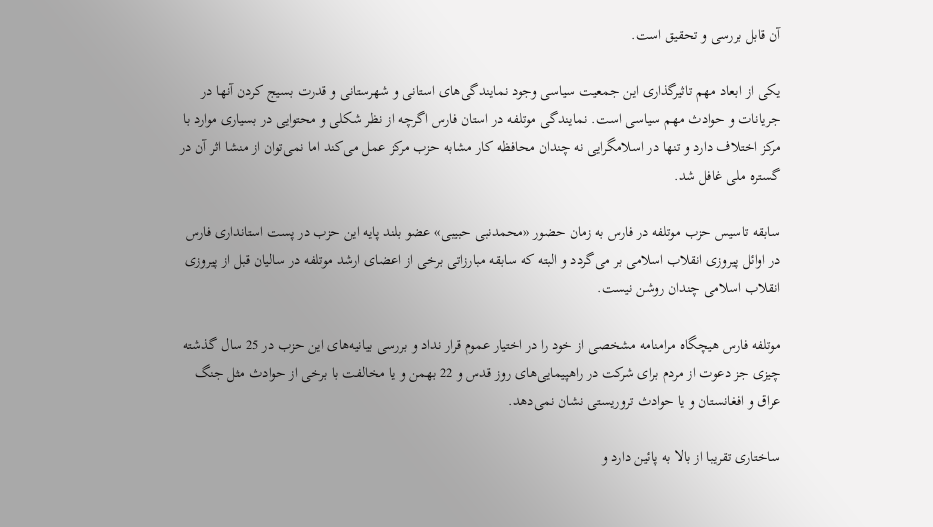آن قابل بررسی و تحقیق است.

یکی از ابعاد مهم تاثیرگذاری این جمعیت سیاسی وجود نمایندگی‌های استانی و شهرستانی و قدرت بسیج کردن آنها در جریانات و حوادث مهم سیاسی است. نمایندگی موتلفه در ‌استان فارس اگرچه از نظر شکلی و محتوایی در بسیاری موارد با مرکز اختلاف دارد و تنها در اسلامگرایی نه چندان محافظه کار مشابه حزب مرکز عمل می‌کند اما نمی‌توان از منشا اثر آن در گستره ملی غافل شد.

سابقه تاسیس حزب موتلفه در فارس به زمان حضور «محمدنبی حبیبی» عضو بلند پایه این حزب در پست استانداری فارس در اوائل پیروزی انقلاب اسلامی بر می‌گردد و البته که سابقه مبارزاتی برخی از اعضای ارشد موتلفه در سالیان قبل از پیروزی انقلاب اسلامی چندان روشن نیست.

موتلفه فارس هیچگاه مرامنامه مشخصی از خود را در اختیار عموم قرار نداد و بررسی بیانیه‌های این حزب در 25 سال گذشته چیزی جز دعوت از مردم برای شرکت در راهپیمایی‌های روز قدس و 22 بهمن و یا مخالفت با برخی از حوادث مثل جنگ عراق و افغانستان و یا حوادث تروریستی نشان نمی‌دهد.

ساختاری تقریبا از بالا به پائین دارد و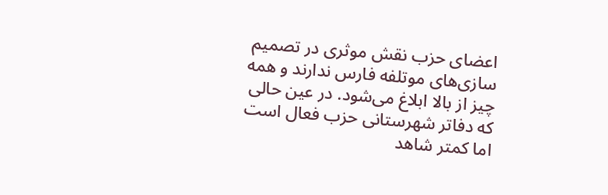اعضای حزب نقش موثری در تصمیم سازی‌های موتلفه فارس ندارند و همه چیز از بالا ابلاغ می‌شود. در عین حالی که دفاتر شهرستانی حزب فعال است اما کمتر شاهد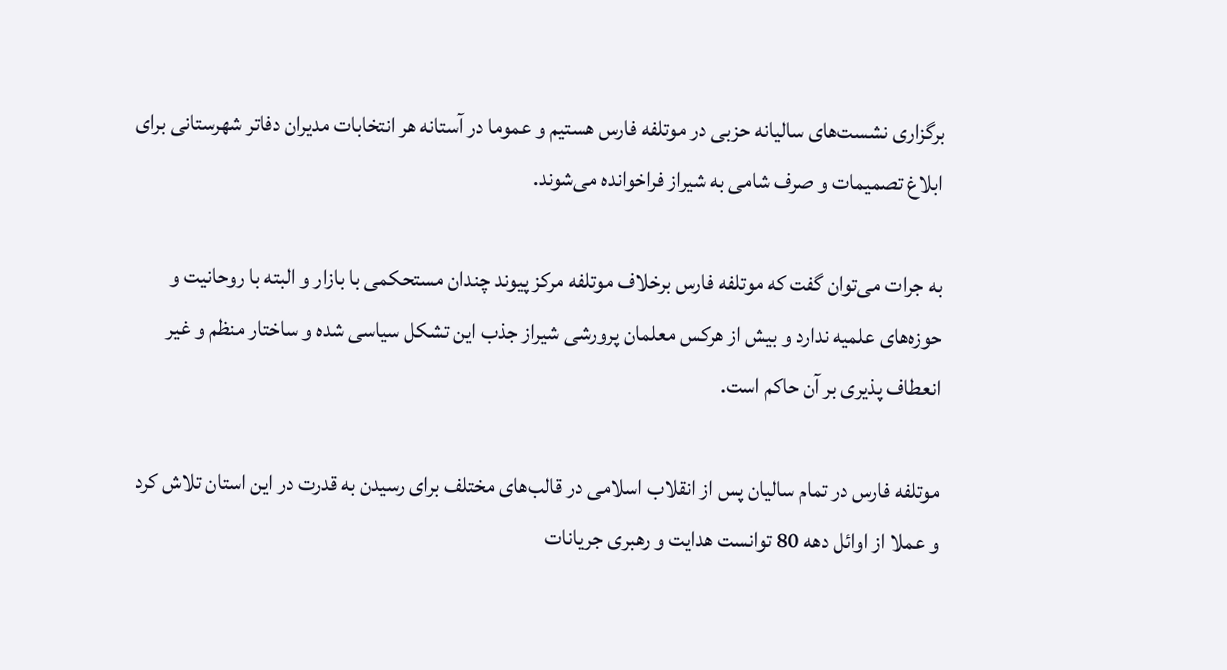برگزاری نشست‌های سالیانه حزبی در موتلفه فارس هستیم و عموما در آستانه هر انتخابات مدیران دفاتر شهرستانی برای ابلاغ تصمیمات و صرف شامی به شیراز فراخوانده می‌شوند.

به جرات می‌توان گفت که موتلفه فارس برخلاف موتلفه مرکز پیوند چندان مستحکمی با بازار و البته با روحانیت و حوزه‌های علمیه ندارد و بیش از هرکس معلمان پرورشی شیراز جذب این تشکل سیاسی شده و ساختار منظم و غیر انعطاف پذیری بر آن حاکم است.

موتلفه فارس در تمام سالیان پس از انقلاب اسلامی در قالب‌های مختلف برای رسیدن به قدرت در این استان تلاش کرد و عملا از اوائل دهه 80 توانست هدایت و رهبری جریانات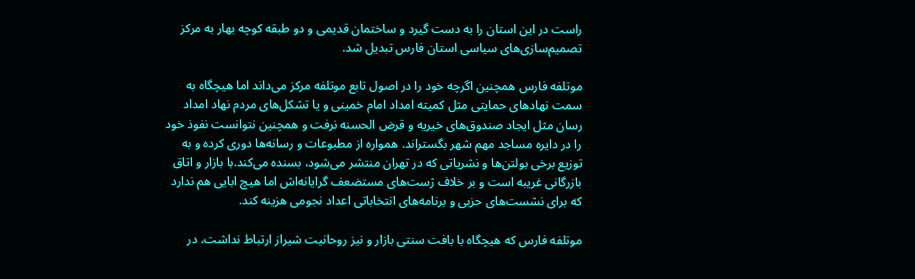راست در این استان را به دست گیرد و ساختمان قدیمی و دو طبقه کوچه بهار به مرکز تصمیم‌سازی‌های سیاسی استان فارس تبدیل شد.

موتلفه فارس همچنین اگرچه خود را در اصول تابع موتلفه مرکز می‌داند اما هیچگاه به سمت نهادهای حمایتی مثل کمیته امداد امام خمینی و یا تشکل‌های مردم نهاد امداد رسان مثل ایجاد صندوق‌های خیریه و قرض الحسنه نرفت و همچنین نتوانست نفوذ خود را در دایره مساجد مهم شهر بگستراند. همواره از مطبوعات و رسانه‌ها دوری کرده و به توزیع برخی بولتن‌ها و نشریاتی که در تهران منتشر می‌شود، بسنده می‌کند.با بازار و اتاق بازرگانی غریبه است و بر خلاف ژست‌های مستضعف گرایانه‌اش اما هیچ ابایی هم ندارد که برای نشست‌های حزبی و برنامه‌های انتخاباتی اعداد نجومی هزینه کند.

موتلفه فارس که هیچگاه با بافت سنتی بازار و نیز روحانیت شیراز ارتباط نداشت، در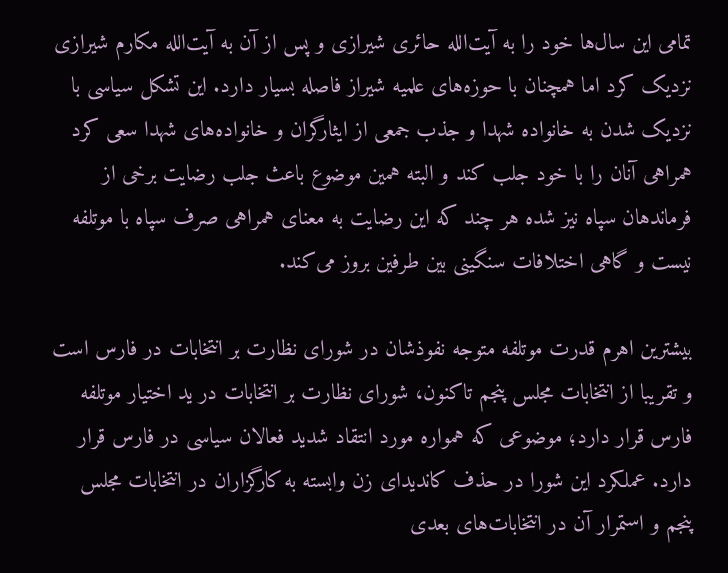تمامی این سال‌ها خود را به آیت‌الله حائری شیرازی و پس از آن به آیت‌الله مکارم شیرازی نزدیک کرد اما همچنان با حوزه‌های علمیه شیراز فاصله بسیار دارد. این تشکل سیاسی با نزدیک شدن به خانواده شهدا و جذب جمعی از ایثارگران و خانواده‌های شهدا سعی کرد همراهی آنان را با خود جلب کند و البته همین موضوع باعث جلب رضایت برخی از فرماندهان سپاه نیز شده هر چند که این رضایت به معنای همراهی صرف سپاه با موتلفه نیست و گاهی اختلافات سنگینی بین طرفین بروز می‌کند.

بیشترین اهرم قدرت موتلفه متوجه نفوذشان در شورای نظارت بر انتخابات در فارس است و تقریبا از انتخابات مجلس پنجم تاکنون، شورای نظارت بر انتخابات در ید اختیار موتلفه فارس قرار دارد؛ موضوعی که همواره مورد انتقاد شدید فعالان سیاسی در فارس قرار دارد. عملکرد این شورا در حذف کاندیدای زن وابسته به کارگزاران در انتخابات مجلس پنجم و استمرار آن در انتخابات‌های بعدی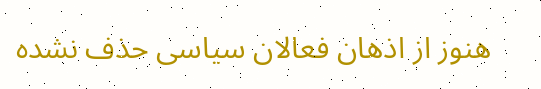هنوز از اذهان فعالان سیاسی حذف نشده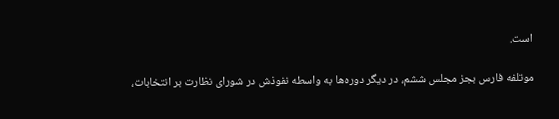است.

موتلفه فارس بجز مجلس ششم، در دیگر دوره‌ها به واسطه نفوذش در شورای نظارت بر انتخابات،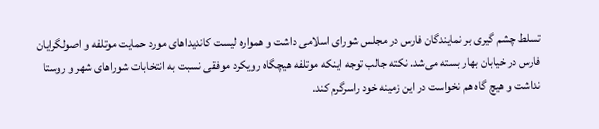تسلط چشم گیری بر نمایندگان فارس در مجلس شورای اسلامی داشت و همواره لیست کاندیداهای مورد حمایت موتلفه و اصولگرایان فارس در خیابان بهار بسته می‌شد. نکته جالب توجه اینکه موتلفه هیچگاه رویکرد موفقی نسبت به انتخابات شوراهای شهر و روستا نداشت و هیچ گاه هم نخواست در این زمینه خود راسرگرم کند.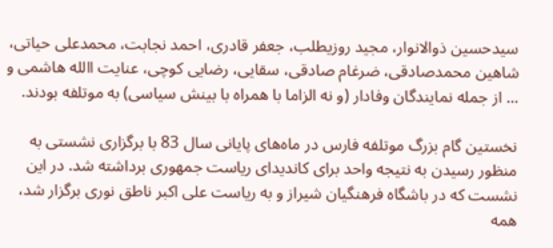سیدحسین ذوالانوار، مجید روزیطلب، جعفر قادری، احمد نجابت، محمدعلی حیاتی، شاهین محمدصادقی، ضرغام صادقی، سقایی، رضایی کوچی، عنایت االله هاشمی و ... از جمله نمایندگان وفادار (و نه الزاما با همراه با بینش سیاسی) به موتلفه بودند.

نخستین گام بزرگ موتلفه فارس در ماه‌های پایانی سال 83 با برگزاری نشستی به منظور رسیدن به نتیجه واحد برای کاندیدای ریاست جمهوری برداشته شد. در این نشست که در باشگاه فرهنگیان شیراز و به ریاست علی اکبر ناطق نوری برگزار شد، همه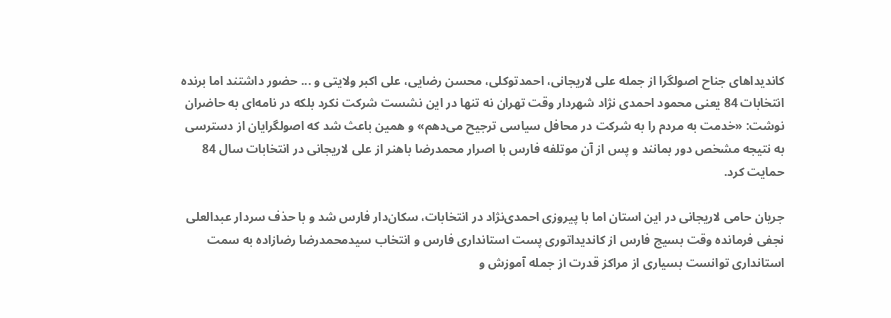کاندیداهای جناح اصولگرا از جمله علی لاریجانی، احمدتوکلی، محسن رضایی، علی اکبر ولایتی و ... حضور داشتند اما برنده انتخابات 84 یعنی محمود احمدی نژاد شهردار وقت تهران نه تنها در این نشست شرکت نکرد بلکه در نامه‌ای به حاضران نوشت: «خدمت به مردم را به شرکت در محافل سیاسی ترجیح می‌دهم» و همین باعث شد که اصولگرایان از دسترسی به نتیجه مشخص دور بمانند و پس از آن موتلفه فارس با اصرار محمدرضا باهنر از علی لاریجانی در انتخابات سال 84 حمایت کرد.

جریان حامی لاریجانی در این استان اما با پیروزی احمدی‌نژاد در انتخابات، سکان‌دار فارس شد و با حذف سردار عبدالعلی نجفی فرمانده وقت بسیج فارس از کاندیداتوری پست استانداری فارس و انتخاب سیدمحمدرضا رضازاده به سمت استانداری توانست بسیاری از مراکز قدرت از جمله آموزش و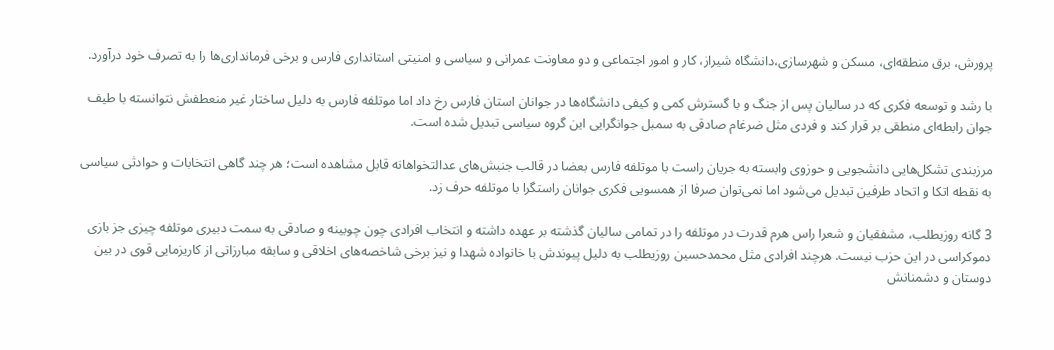پرورش، برق منطقه‌ای، مسکن و شهرسازی،دانشگاه شیراز، کار و امور اجتماعی و دو معاونت عمرانی و سیاسی و امنیتی استانداری فارس و برخی فرمانداری‌ها را به تصرف خود درآورد.

با رشد و توسعه فکری که در سالیان پس از جنگ و با گسترش کمی و کیفی دانشگاه‌ها در جوانان استان فارس رخ داد اما موتلفه فارس به دلیل ساختار غیر منعطفش نتوانسته با طیف جوان رابطه‌ای منطقی بر قرار کند و فردی مثل ضرغام صادقی به سمبل جوانگرایی این گروه سیاسی تبدیل شده است.

مرزبندی تشکل‌هایی دانشجویی و حوزوی وابسته به جریان راست با موتلفه فارس بعضا در قالب جنبش‌های عدالتخواهانه قابل مشاهده است؛ هر چند گاهی انتخابات و حوادثی سیاسی به نقطه اتکا و اتحاد طرفین تبدیل می‌شود اما نمی‌توان صرفا از همسویی فکری جوانان راستگرا با موتلفه حرف زد.

3 گانه روزیطلب، مشفقیان و شعرا راس هرم قدرت در موتلفه را در تمامی سالیان گذشته بر عهده داشته و انتخاب افرادی چون چوبینه و صادقی به سمت دبیری موتلفه چیزی جز بازی دموکراسی در این حزب نیست. هرچند افرادی مثل محمدحسین روزیطلب به دلیل پیوندش با خانواده شهدا و نیز برخی شاخصه‌های اخلاقی و سابقه مبارزاتی از کاریزمایی قوی در بین دوستان و دشمنانش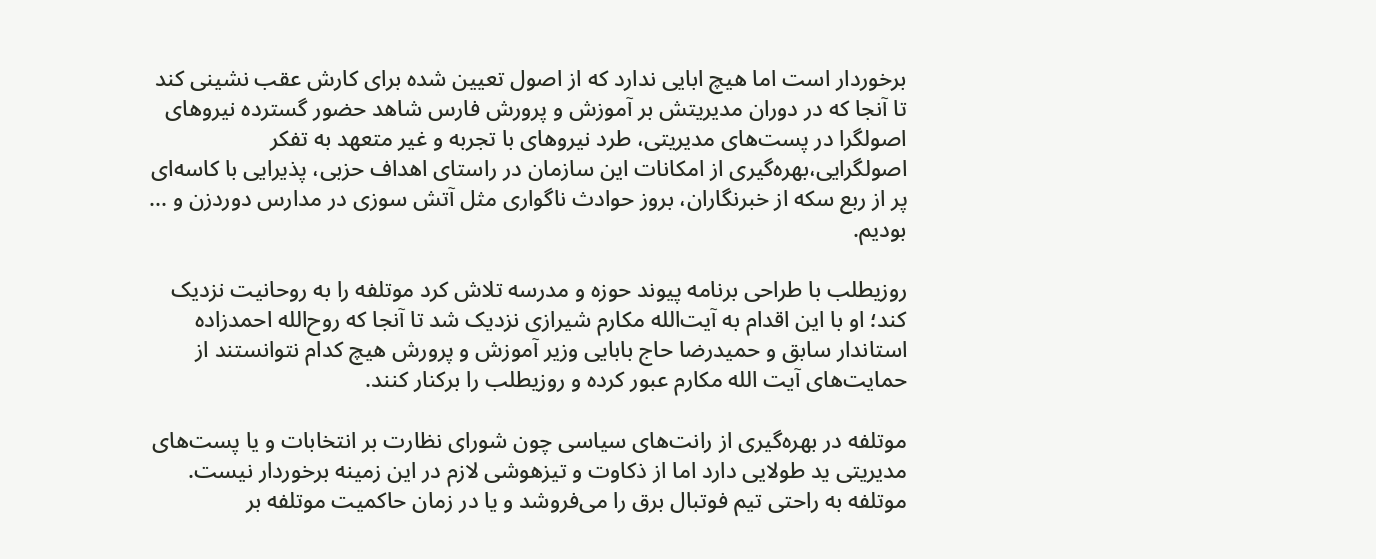برخوردار است اما هیچ ابایی ندارد که از اصول تعیین شده برای کارش عقب نشینی کند تا آنجا که در دوران مدیریتش بر آموزش و پرورش فارس شاهد حضور گسترده نیروهای اصولگرا در پست‌های مدیریتی، طرد نیروهای با تجربه و غیر متعهد به تفکر اصولگرایی،بهره‌گیری از امکانات این سازمان در راستای اهداف حزبی، پذیرایی با کاسه‌ای پر از ربع سکه از خبرنگاران، بروز حوادث ناگواری مثل آتش سوزی در مدارس دوردزن و ... بودیم.

روزیطلب با طراحی برنامه پیوند حوزه و مدرسه تلاش کرد موتلفه را به روحانیت نزدیک کند؛ او با این اقدام به آیت‌الله مکارم شیرازی نزدیک شد تا آنجا که روح‌الله احمدزاده استاندار سابق و حمیدرضا حاج بابایی وزیر آموزش و پرورش هیچ کدام نتوانستند از حمایت‌های آیت الله مکارم عبور کرده و روزیطلب را برکنار کنند.

موتلفه در بهره‌گیری از رانت‌های سیاسی چون شورای نظارت بر انتخابات و یا پست‌های مدیریتی ید طولایی دارد اما از ذکاوت و تیزهوشی لازم در این زمینه برخوردار نیست. موتلفه به راحتی تیم فوتبال برق را می‌فروشد و یا در زمان حاکمیت موتلفه بر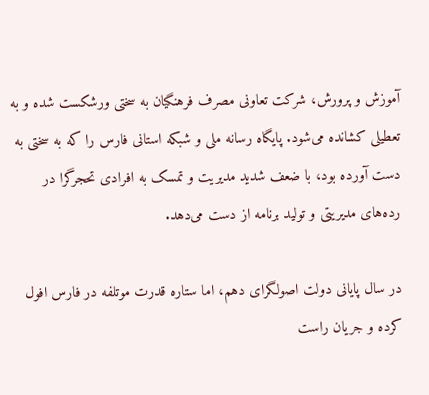آموزش و پرورش، شرکت تعاونی مصرف فرهنگیان به سختی ورشکست شده و به تعطیلی کشانده می‌شود. پایگاه رسانه ملی و شبکه استانی فارس را که به سختی به دست آورده بود، با ضعف شدید مدیریت و تمسک به افرادی تحجرگرا در رده‌های مدیریتی و تولید برنامه از دست می‌دهد.

در سال پایانی دولت اصولگرای دهم، اما ستاره قدرت موتلفه در فارس افول کرده و جریان راست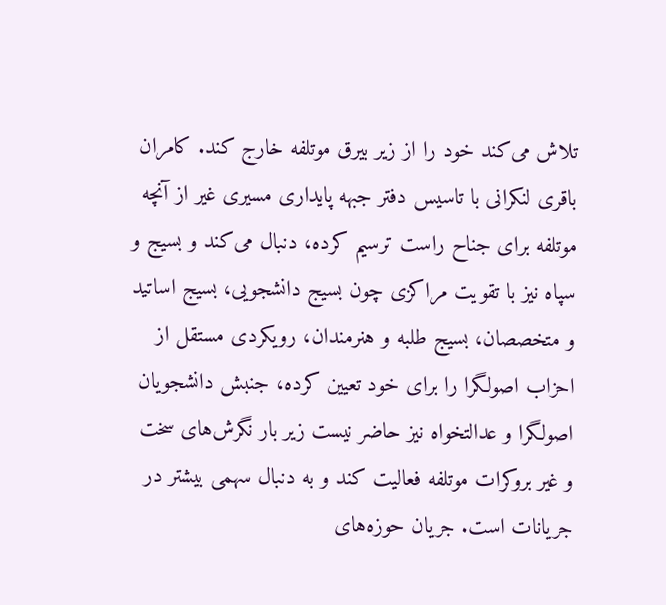تلاش می‌کند خود را از زیر بیرق موتلفه خارج کند. کامران باقری لنکرانی با تاسیس دفتر جبهه پایداری مسیری غیر از آنچه موتلفه برای جناح راست ترسیم کرده، دنبال می‌کند و بسیج و سپاه نیز با تقویت مراکزی چون بسیج دانشجویی، بسیج اساتید و متخصصان، بسیج طلبه و هنرمندان، رویکردی مستقل از احزاب اصولگرا را برای خود تعیین کرده‌، جنبش دانشجویان اصولگرا و عدالتخواه نیز حاضر نیست زیر بار نگرش‌های سخت و غیر بروکرات موتلفه فعالیت کند و به دنبال سهمی بیشتر در جریانات است. جریان حوزه‌های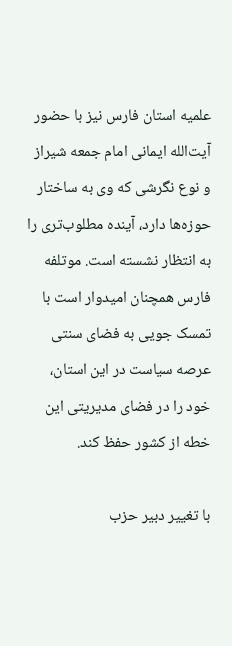علمیه استان فارس نیز با حضور آیت‌الله ایمانی امام جمعه شیراز و نوع نگرشی که وی به ساختار حوزه‌ها دارد، آینده مطلوب‌تری را به انتظار نشسته است. موتلفه فارس همچنان امیدوار است با تمسک جویی به فضای سنتی عرصه سیاست در این استان، خود را در فضای مدیریتی این خطه از کشور حفظ کند.

با تغییر دبیر حزب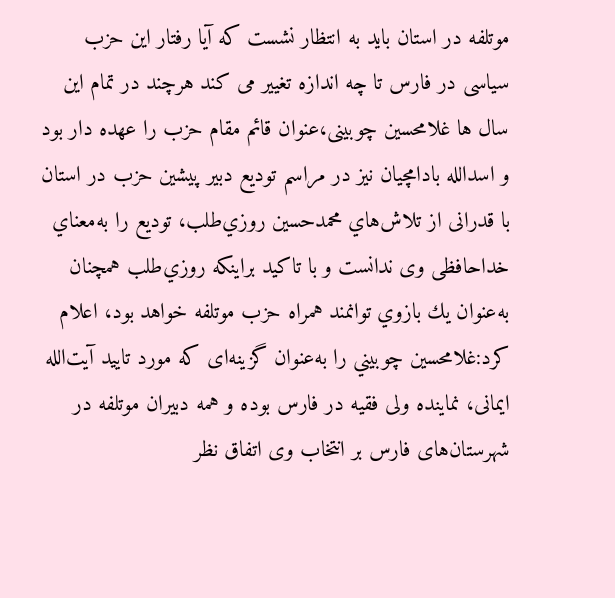موتلفه در استان باید به انتظار نشست که آیا رفتار این حزب سیاسی در فارس تا چه اندازه تغییر می کند هرچند در تمام این سال ها غلامحسين چوبينی،عنوان قائم مقام حزب را عهده دار بود و اسدالله بادامچيان نیز در مراسم تودیع دبیر پیشین حزب در استان با قدرانی از تلاش‌هاي محمد‌حسين روزي‌طلب، توديع را به‌معناي خداحافظی وی ندانست و با تاكيد براينكه روزي‌طلب همچنان به‌عنوان يك بازوي توانمند همراه حزب موتلفه خواهد بود،‌ اعلام کرد:غلامحسين چوبيني را به‌عنوان گزينه‌ای كه مورد تاييد آيت‌الله ايمانی، نماينده ولی فقيه در فارس بوده و همه دبيران موتلفه در شهرستان‌های فارس بر انتخاب وی اتفاق نظر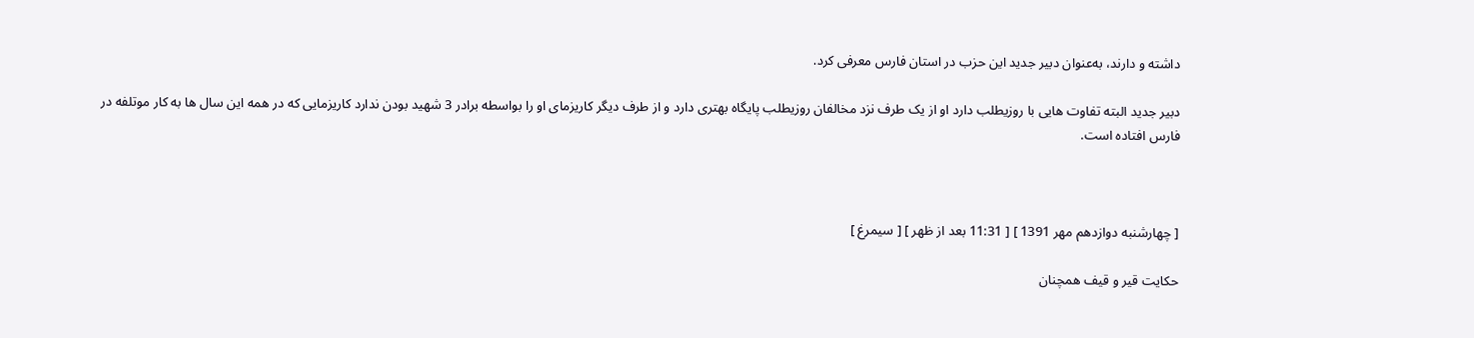داشته و دارند، به‌عنوان دبير جديد اين حزب در استان فارس معرفی كرد.

دبیر جدید البته تفاوت هایی با روزیطلب دارد او از یک طرف نزد مخالفان روزیطلب پایگاه بهتری دارد و از طرف دیگر کاریزمای او را بواسطه برادر 3 شهید بودن ندارد کاریزمایی که در همه این سال ها به کار موتلفه در فارس افتاده است.



[ چهارشنبه دوازدهم مهر 1391 ] [ 11:31 بعد از ظهر ] [ سیمرغ ]

حکایت قیر و قیف همچنان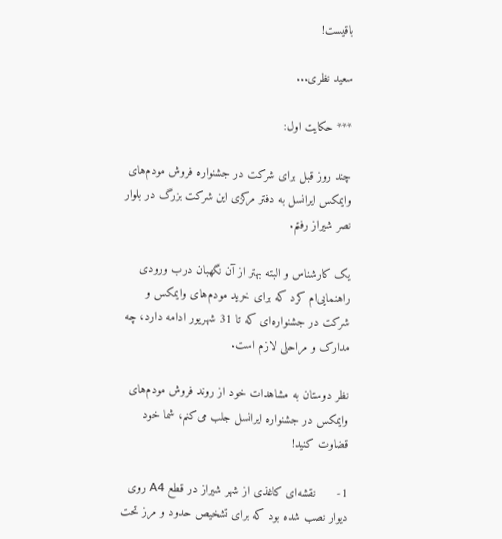باقیست!

سعید نظری...

*** حکایت اول:

چند روز قبل برای شرکت در جشنواره فروش مودم‌های وایمکس ایرانسل به دفتر مرکزی این شرکت بزرگ در بلوار نصر شیراز رفتم.

یک کارشناس و البته بهتر از آن نگهبان درب ورودی راهنمایی‌ام کرد که برای خرید مودم‌های وایمکس و شرکت در جشنواره‌ای که تا 31 شهریور ادامه دارد، چه مدارک و مراحلی لازم است.

نظر دوستان به مشاهدات خود از روند فروش مودم‌های وایمکس در جشنواره ایرانسل جلب می‌کنم، شما خود قضاوت کنید!

1-      نقشه‌ای کاغذی از شهر شیراز در قطع A4 روی دیوار نصب شده بود که برای تشخیص حدود و مرز تحت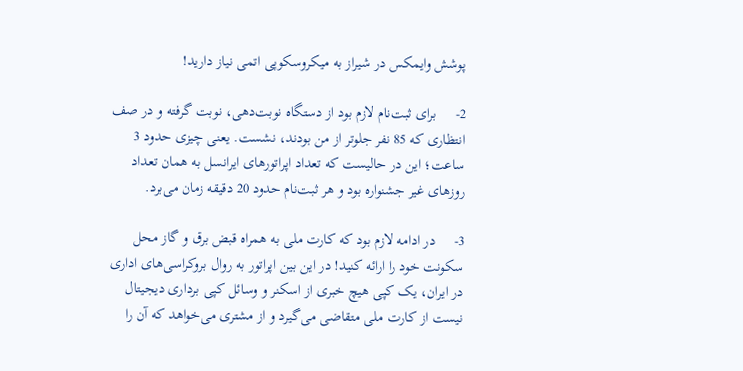پوشش وایمکس در شیراز به میکروسکوپی اتمی نیاز دارید!

2-     برای ثبت‌نام لازم بود از دستگاه نوبت‌دهی، نوبت گرفته و در صف انتظاری که 85 نفر جلوتر از من بودند، نشست. یعنی چیزی حدود 3 ساعت؛ این در حالیست که تعداد اپراتورهای ایرانسل به همان تعداد روزهای غیر جشنواره بود و هر ثبت‌نام حدود 20 دقیقه زمان می‌برد.

3-     در ادامه لازم بود که کارت ملی به همراه قبض برق و گاز محل سکونت خود را ارائه کنید! در این بین اپراتور به روال بروکراسی‌های اداری در ایران، یک کپی هیچ خبری از اسکنر و وسائل کپی برداری دیجیتال نیست از کارت ملی متقاضی می‌گیرد و از مشتری می‌خواهد که آن را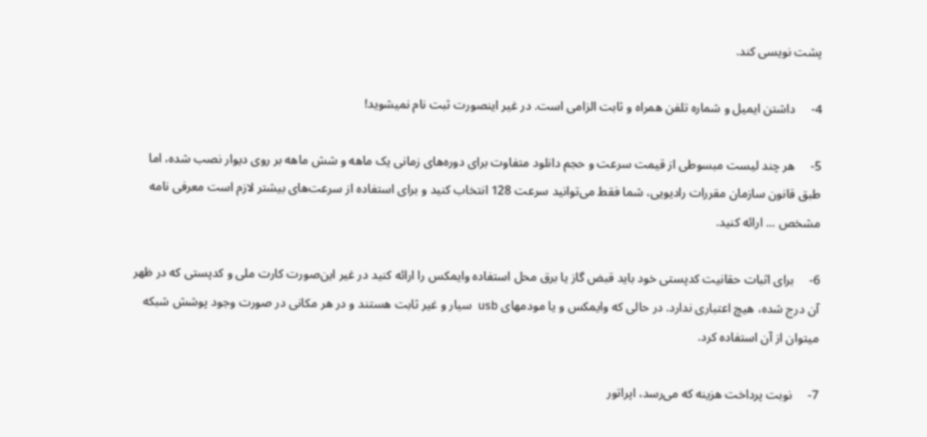پشت نویسی کند.

4-     داشتن ایمیل و شماره تلفن همراه و ثابت الزامی است. در غیر اینصورت ثبت نام نمیشوید!

5-     هر چند لیست مبسوطی از قیمت سرعت‌ و حجم دانلود متفاوت برای دوره‌های زمانی یک ماهه و شش ماهه بر روی دیوار نصب شده،‌ اما طبق قانون سازمان مقررات رادیویی، شما فقط می‌توانید سرعت 128 انتخاب کنید و برای استفاده از سرعت‌های بیشتر لازم است معرفی نامه مشخص ... ارائه کنید.

6-     برای اثبات حقانیت کدپستی خود باید قبض گاز یا برق محل استفاده وایمکس را ارائه کنید در غیر این‌صورت کارت ملی و کدپستی که در ظهر آن درج شده، هیچ اعتباری ندارد. در حالی که وایمکس و یا مودمهای usb  سیار و غیر ثابت هستند و در هر مکانی در صورت وجود پوشش شبکه میتوان از آن استفاده کرد.

7-     نوبت پرداخت هزینه که می‌رسد، اپراتور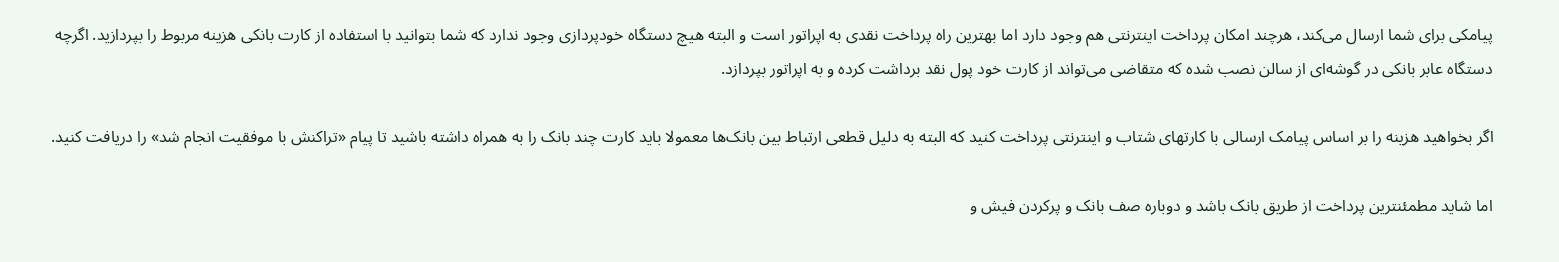پیامکی برای شما ارسال می‌کند، هرچند امکان پرداخت اینترنتی هم وجود دارد اما بهترین راه پرداخت نقدی به اپراتور است و البته هیچ دستگاه خودپردازی وجود ندارد که شما بتوانید با استفاده از کارت بانکی هزینه مربوط را بپردازید. اگرچه دستگاه عابر بانکی در گوشه‌ای از سالن نصب شده که متقاضی می‌تواند از کارت خود پول نقد برداشت کرده و به اپراتور بپردازد.

اگر بخواهید هزینه را بر اساس پیامک ارسالی با کارتهای شتاب و اینترنتی پرداخت کنید که البته به دلیل قطعی ارتباط بین بانک‌‌ها معمولا باید کارت چند بانک را به همراه داشته باشید تا پیام «تراکنش با موفقیت انجام شد» را دریافت کنید.

اما شاید مطمئنترین پرداخت از طریق بانک باشد و دوباره صف بانک و پرکردن فیش و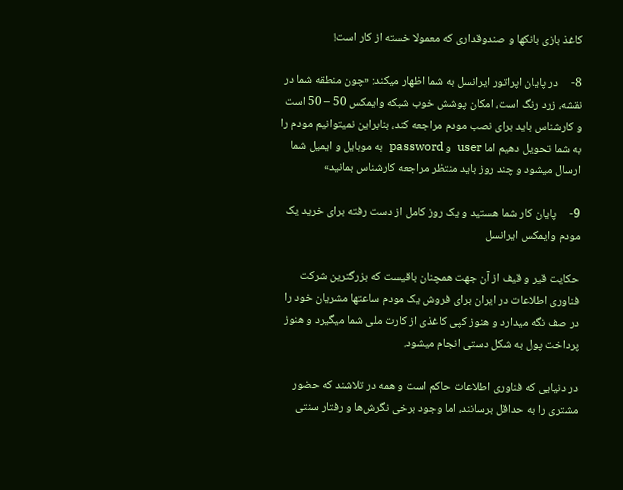کاغذ بازی بانکها و صندوقداری که معمولا خسته از کار است!

8-     در پایان اپراتور ایرانسل به شما اظهار میکند: «چون منطقه شما در نقشه، زرد رنگ است، امکان پوشش خوب شبکه وایمکس 50 – 50 است و کارشناس باید برای نصب مودم مراجعه کند، بنابراین نمیتوانیم مودم را به شما تحویل دهیم اما user  و password  به موبایل و ایمیل شما ارسال میشود و چند روز باید منتظر مراجعه کارشناس بمانید»

9-     پایان کار شما هستید و یک روز کامل از دست رفته برای خرید یک مودم وایمکس ایرانسل

حکایت قیر و قیف از آن جهت همچنان باقیست که بزرگترین شرکت فناوری اطلاعات در ایران برای فروش یک مودم ساعتها مشریان خود را در صف نگه میدارد و هنوز کپی کاغذی از کارت ملی شما میگیرد و هنوز پرداخت پول به شکل دستی انجام میشود.

در دنیایی که فناوری اطلاعات حاکم است و همه در تلاشند که حضور مشتری را به حداقل برسانند، اما وجود برخی نگرش‌ها و رفتار سنتی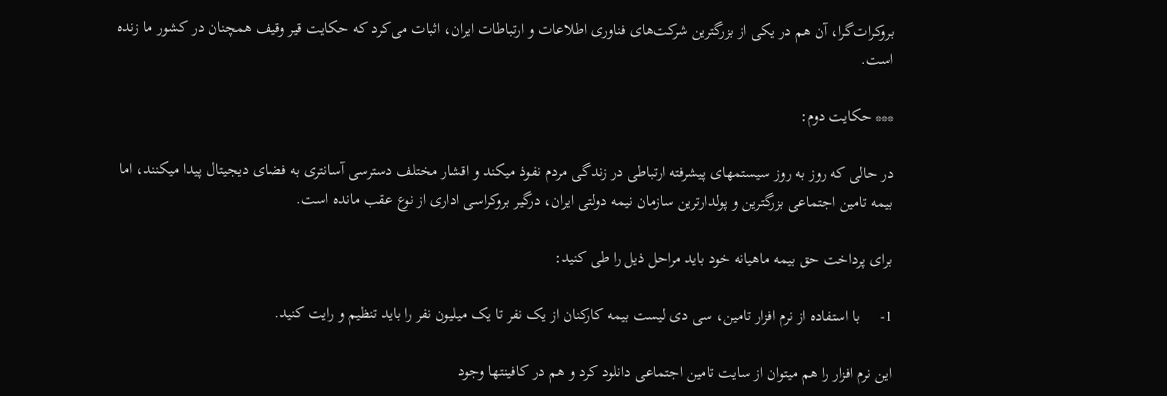بروکرات‌گرا، آن هم در یکی از بزرگترین شرکت‌های فناوری اطلاعات و ارتباطات ایران، اثبات می‌کرد که حکایت قیر وقیف همچنان در کشور ما زنده است.

*** حکایت دوم:

در حالی که روز به روز سیستمهای پیشرفته ارتباطی در زندگی مردم نفوذ میکند و اقشار مختلف دسترسی آسانتری به فضای دیجیتال پیدا میکنند، اما بیمه تامین اجتماعی بزرگترین و پولدارترین سازمان نیمه دولتی ایران، درگیر بروکراسی اداری از نوع عقب مانده است.

برای پرداخت حق بیمه ماهیانه خود باید مراحل ذیل را طی کنید:

1-     با استفاده از نرم افزار تامین، سی دی لیست بیمه کارکنان از یک نفر تا یک میلیون نفر را باید تنظیم و رایت کنید.

این نرم افزار را هم میتوان از سایت تامین اجتماعی دانلود کرد و هم در کافینتها وجود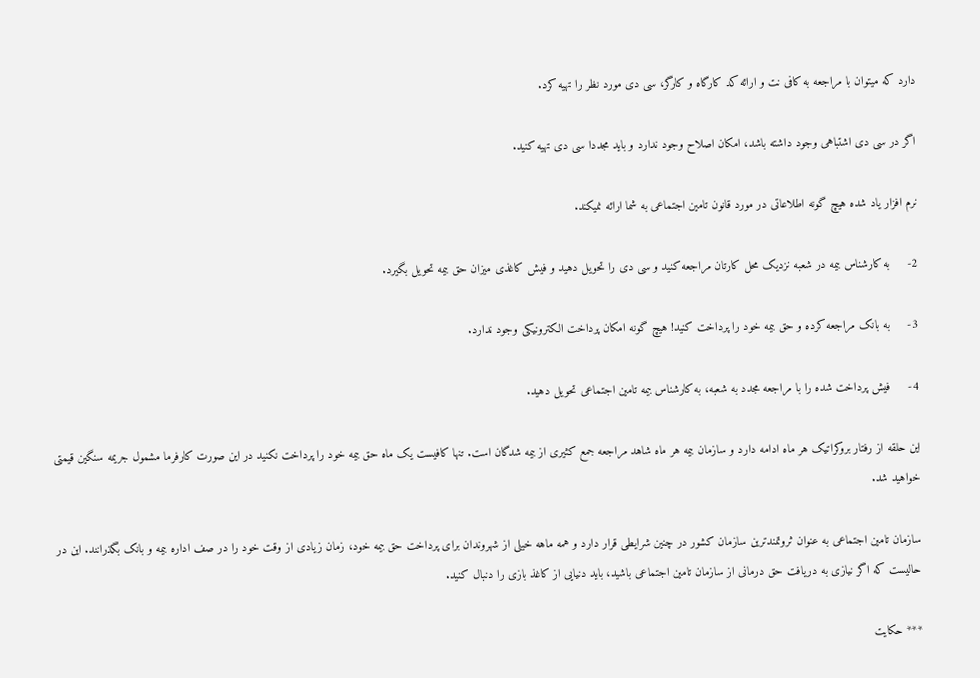دارد که میتوان با مراجعه به کافی نت و ارائه کد کارگاه و کارگر، سی دی مورد نظر را تهیه کرد.

اگر در سی دی اشتباهی وجود داشته باشد، امکان اصلاح وجود ندارد و باید مجددا سی دی تهیه کنید.

نرم افزار یاد شده هیچ گونه اطلاعاتی در مورد قانون تامین اجتماعی به شما ارائه نمیکند.

2-     به کارشناس بیمه در شعبه نزدیک محل کارتان مراجعه کنید و سی دی را تحویل دهید و فیش کاغذی میزان حق بیمه تحویل بگیرد.

3-     به بانک مراجعه کرده و حق بیمه خود را پرداخت کنید! هیچ گونه امکان پرداخت الکترونیکی وجود ندارد.

4-     فیش پرداخت شده را با مراجعه مجدد به شعبه، به کارشناس بیمه تامین اجتماعی تحویل دهید.

این حلقه از رفتار بروکراتیک هر ماه ادامه دارد و سازمان بیمه هر ماه شاهد مراجعه جمع کثیری از بیمه شدگان است. تنها کافیست یک ماه حق بیمه خود را پرداخت نکنید در این صورت کارفرما مشمول جریمه سنگین قیمتی خواهید شد.

سازمان تامین اجتماعی به عنوان ثروتمندترین سازمان کشور در چنین شرایطی قرار دارد و همه ماهه خیلی از شهروندان برای پرداخت حق بیمه خود، زمان زیادی از وقت خود را در صف اداره بیمه و بانک بگذرانند. این در حالیست که اگر نیازی به دریافت حق درمانی از سازمان تامین اجتماعی باشید، باید دنیایی از کاغذ بازی را دنبال کنید.

*** حکایت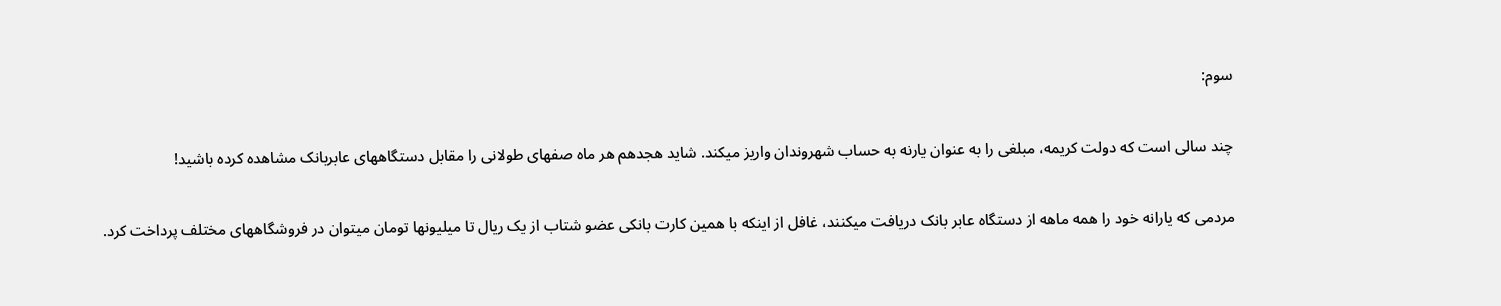سوم:

چند سالی است که دولت کریمه، مبلغی را به عنوان یارنه به حساب شهروندان واریز میکند. شاید هجدهم هر ماه صفهای طولانی را مقابل دستگاههای عابربانک مشاهده کرده باشید!

مردمی که یارانه خود را همه ماهه از دستگاه عابر بانک دریافت میکنند، غافل از اینکه با همین کارت بانکی عضو شتاب از یک ریال تا میلیونها تومان میتوان در فروشگاههای مختلف پرداخت کرد.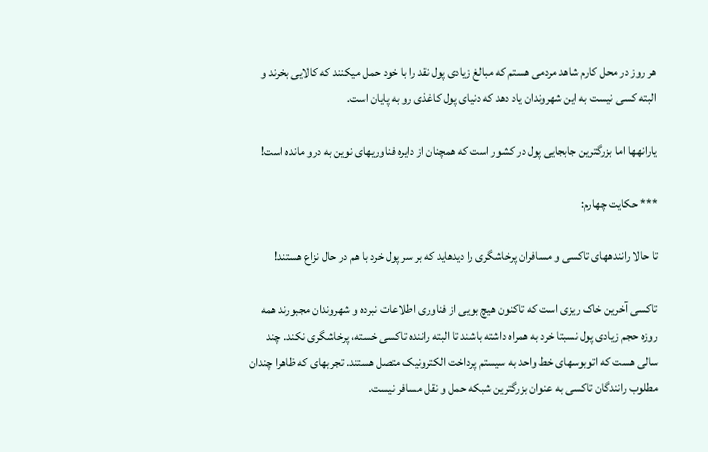هر روز در محل کارم شاهد مردمی هستم که مبالغ زیادی پول نقد را با خود حمل میکنند که کالایی بخرند و البته کسی نیست به این شهروندان یاد دهد که دنیای پول کاغذی رو به پایان است.

یارانهها اما بزرگترین جابجایی پول در کشور است که همچنان از دایره فناوریهای نوین به درو مانده است!

*** حکایت چهارم:

تا حالا رانندههای تاکسی و مسافران پرخاشگری را دیدهاید که بر سر پول خرد با هم در حال نزاع هستند!

تاکسی آخرین خاک ریزی است که تاکنون هیچ بویی از فناوری اطلاعات نبرده و شهروندان مجبورند همه روزه حجم زیادی پول نسبتا خرد به همراه داشته باشند تا البته راننده تاکسی خسته، پرخاشگری نکند. چند سالی هست که اتوبوسهای خط واحد به سیستم پرداخت الکترونیک متصل هستند. تجربهای که ظاهرا چندان مطلوب رانندگان تاکسی به عنوان بزرگترین شبکه حمل و نقل مسافر نیست.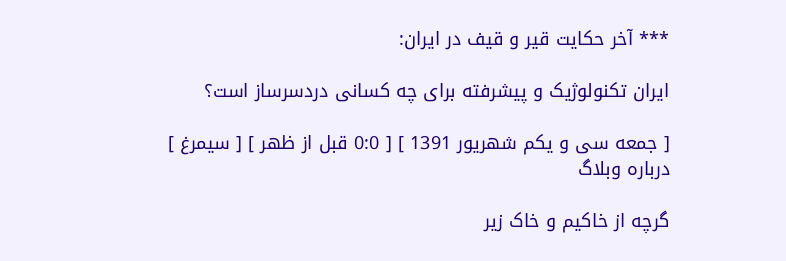*** آخر حکایت قیر و قیف در ایران:

ایران تکنولوژیک و پیشرفته برای چه کسانی دردسرساز است؟

[ جمعه سی و یکم شهریور 1391 ] [ 0:0 قبل از ظهر ] [ سیمرغ ]
درباره وبلاگ

گرچه از خاکیم و خاک زیر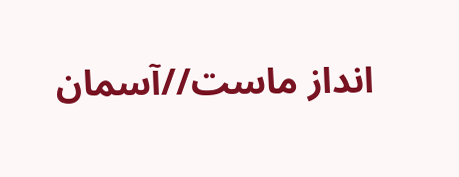انداز ماست//آسمان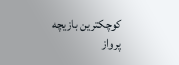کوچکترین بازیچه پرواز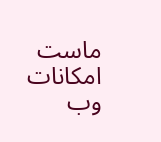ماست
امکانات وب